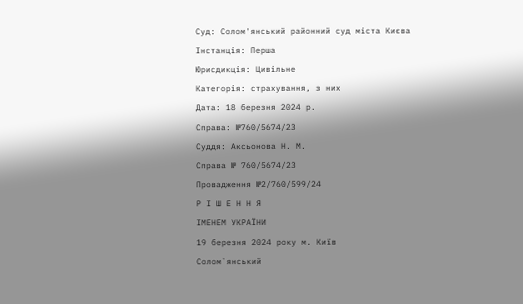Суд: Солом'янський районний суд міста Києва
Інстанція: Перша
Юрисдикція: Цивільне
Категорія: страхування, з них
Дата: 18 березня 2024 р.
Справа: №760/5674/23
Суддя: Аксьонова Н. М.
Справа № 760/5674/23
Провадження №2/760/599/24
Р І Ш Е Н Н Я
ІМЕНЕМ УКРАЇНИ
19 березня 2024 року м. Київ
Солом`янський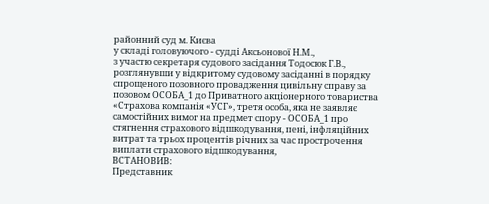районний суд м. Києва
у складі головуючого - судді Аксьонової Н.М.,
з участю секретаря судового засідання Тодосюк Г.В.,
розглянувши у відкритому судовому засіданні в порядку спрощеного позовного провадження цивільну справу за позовом ОСОБА_1 до Приватного акціонерного товариства «Страхова компанія «УСГ», третя особа, яка не заявляє самостійних вимог на предмет спору - ОСОБА_1 про стягнення страхового відшкодування, пені, інфляційних витрат та трьох процентів річних за час прострочення виплати страхового відшкодування,
ВСТАНОВИВ:
Представник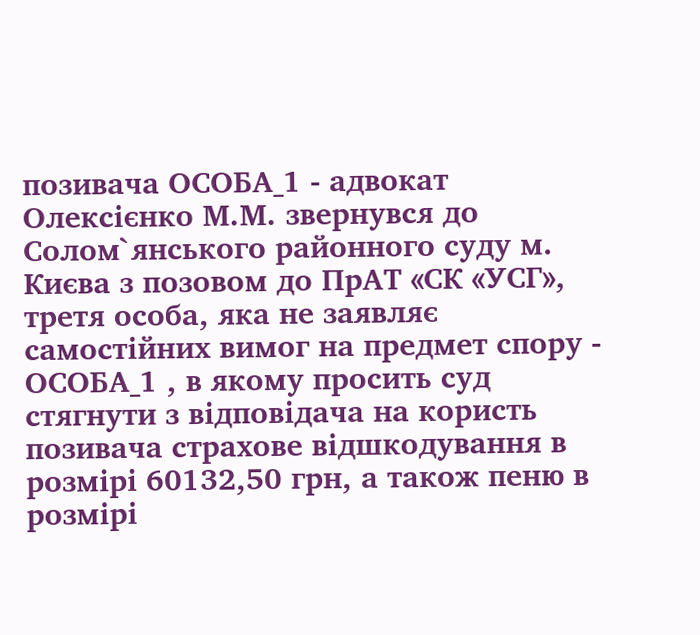позивача ОСОБА_1 - адвокат Олексієнко М.М. звернувся до Солом`янського районного суду м. Києва з позовом до ПрАТ «СК «УСГ», третя особа, яка не заявляє самостійних вимог на предмет спору - ОСОБА_1 , в якому просить суд стягнути з відповідача на користь позивача страхове відшкодування в розмірі 60132,50 грн, а також пеню в розмірі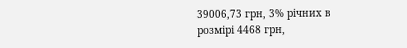39006,73 грн, 3% річних в розмірі 4468 грн,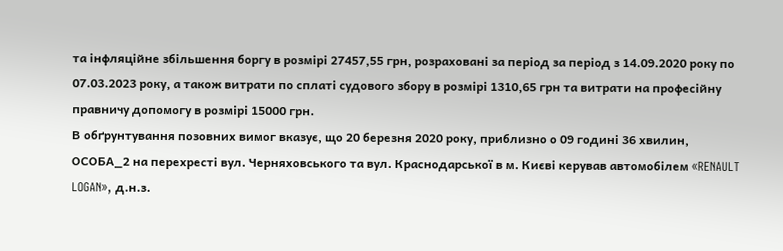та інфляційне збільшення боргу в розмірі 27457,55 грн, розраховані за період за період з 14.09.2020 року по 07.03.2023 року, а також витрати по сплаті судового збору в розмірі 1310,65 грн та витрати на професійну правничу допомогу в розмірі 15000 грн.
В обґрунтування позовних вимог вказує, що 20 березня 2020 року, приблизно о 09 годині 36 хвилин, ОСОБА_2 на перехресті вул. Черняховського та вул. Краснодарської в м. Києві керував автомобілем «RENAULT LOGAN», д.н.з.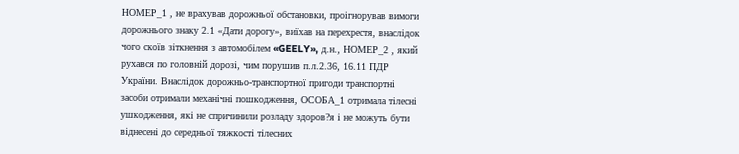НОМЕР_1 , не врахував дорожньої обстановки, проігнорував вимоги дорожнього знаку 2.1 «Дати дорогу», виїхав на перехрестя, внаслідок чого скоїв зіткнення з автомобілем «GEELY», д.н., НОМЕР_2 , який рухався по головній дорозі, чим порушив п.л.2.36, 16.11 ПДР України. Внаслідок дорожньо-транспортної пригоди транспортні засоби отримали механічні пошкодження, ОСОБА_1 отримала тілесні ушкодження, які не спричинили розладу здоров?я і не можуть бути віднесені до середньої тяжкості тілесних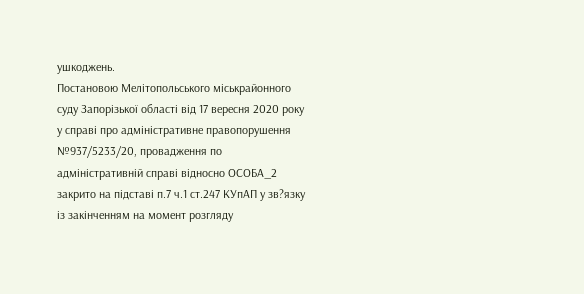ушкоджень.
Постановою Мелітопольського міськрайонного суду Запорізької області від 17 вересня 2020 року у справі про адміністративне правопорушення №937/5233/20, провадження по адміністративній справі відносно ОСОБА_2 закрито на підставі п.7 ч.1 ст.247 КУпАП у зв?язку із закінченням на момент розгляду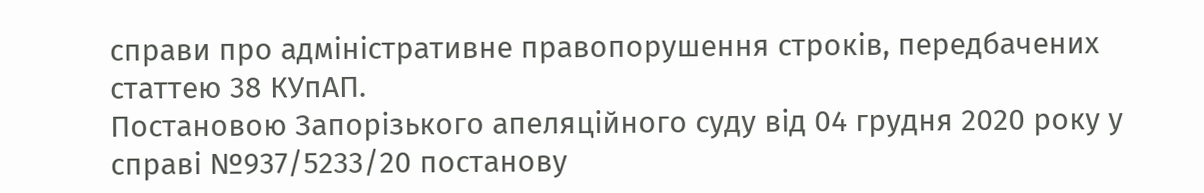справи про адміністративне правопорушення строків, передбачених статтею 38 КУпАП.
Постановою Запорізького апеляційного суду від 04 грудня 2020 року у справі №937/5233/20 постанову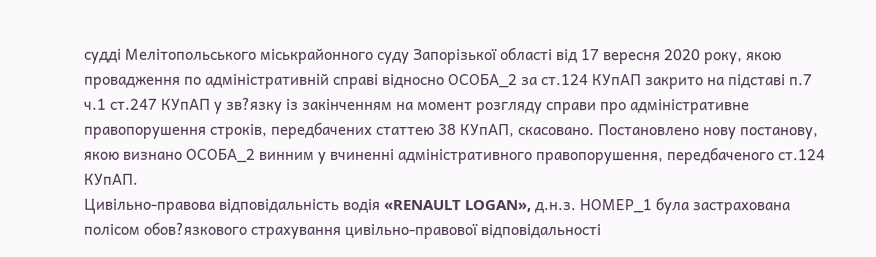судді Мелітопольського міськрайонного суду Запорізької області від 17 вересня 2020 року, якою провадження по адміністративній справі відносно ОСОБА_2 за ст.124 КУпАП закрито на підставі п.7 ч.1 ст.247 КУпАП у зв?язку із закінченням на момент розгляду справи про адміністративне правопорушення строків, передбачених статтею 38 КУпАП, скасовано. Постановлено нову постанову, якою визнано ОСОБА_2 винним у вчиненні адміністративного правопорушення, передбаченого ст.124 КУпАП.
Цивільно-правова відповідальність водія «RENAULT LOGAN», д.н.з. НОМЕР_1 була застрахована полісом обов?язкового страхування цивільно-правової відповідальності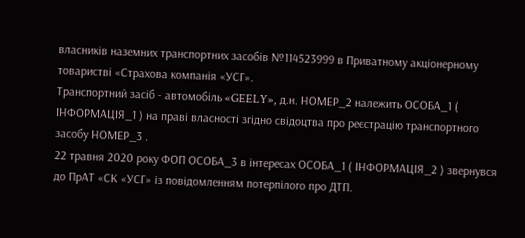власників наземних транспортних засобів №114523999 в Приватному акціонерному товаристві «Страхова компанія «УСГ».
Транспортний засіб - автомобіль «GEELY», д.н. НОМЕР_2 належить ОСОБА_1 ( ІНФОРМАЦІЯ_1 ) на праві власності згідно свідоцтва про реєстрацію транспортного засобу НОМЕР_3 .
22 травня 2020 року ФОП ОСОБА_3 в інтересах ОСОБА_1 ( ІНФОРМАЦІЯ_2 ) звернувся до ПрАТ «СК «УСГ» із повідомленням потерпілого про ДТП.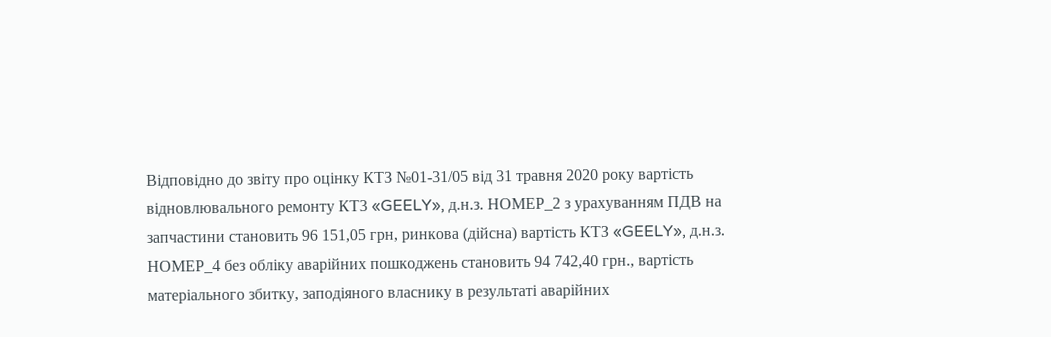Відповідно до звіту про оцінку КТЗ №01-31/05 від 31 травня 2020 року вартість відновлювального ремонту КТ3 «GEELY», д.н.з. НОМЕР_2 з урахуванням ПДВ на запчастини становить 96 151,05 грн, ринкова (дійсна) вартість КТЗ «GEELY», д.н.з. НОМЕР_4 без обліку аварійних пошкоджень становить 94 742,40 грн., вартість матеріального збитку, заподіяного власнику в результаті аварійних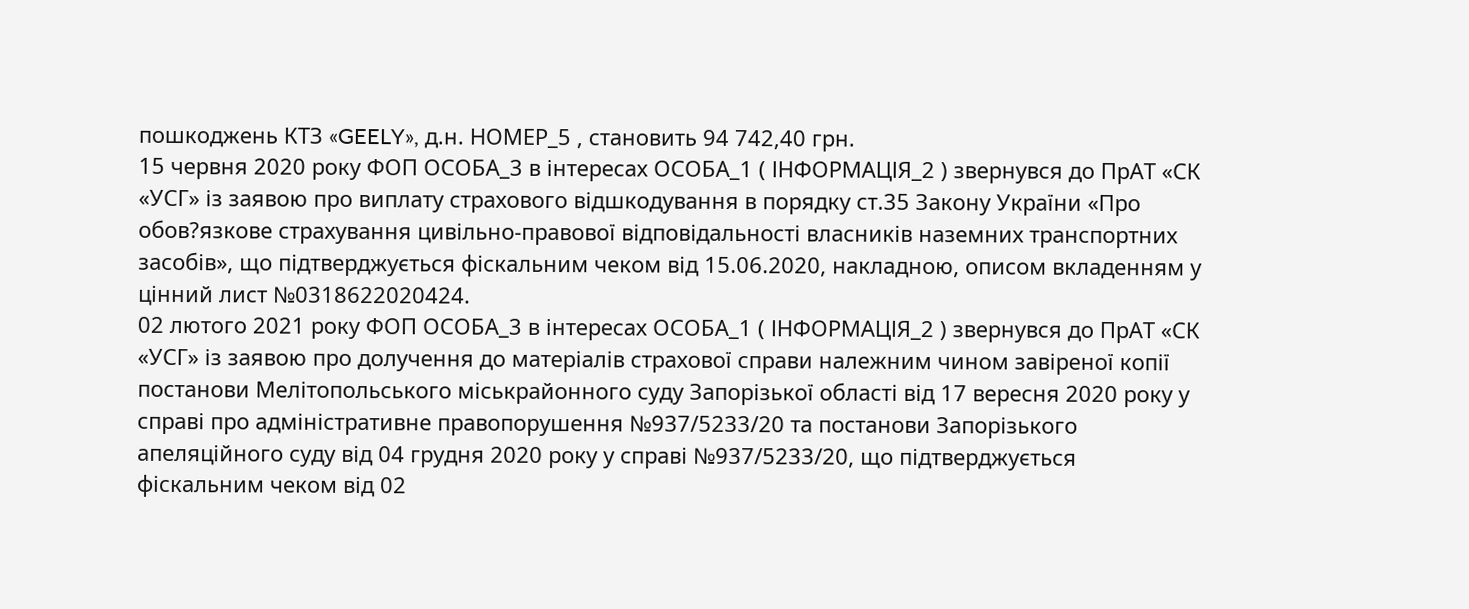пошкоджень КТЗ «GEELY», д.н. НОМЕР_5 , становить 94 742,40 грн.
15 червня 2020 року ФОП ОСОБА_3 в інтересах ОСОБА_1 ( ІНФОРМАЦІЯ_2 ) звернувся до ПрАТ «СК «УСГ» із заявою про виплату страхового відшкодування в порядку ст.35 Закону України «Про обов?язкове страхування цивільно-правової відповідальності власників наземних транспортних засобів», що підтверджується фіскальним чеком від 15.06.2020, накладною, описом вкладенням у цінний лист №0318622020424.
02 лютого 2021 року ФОП ОСОБА_3 в інтересах ОСОБА_1 ( ІНФОРМАЦІЯ_2 ) звернувся до ПрАТ «СК «УСГ» із заявою про долучення до матеріалів страхової справи належним чином завіреної копії постанови Мелітопольського міськрайонного суду Запорізької області від 17 вересня 2020 року у справі про адміністративне правопорушення №937/5233/20 та постанови Запорізького апеляційного суду від 04 грудня 2020 року у справі №937/5233/20, що підтверджується фіскальним чеком від 02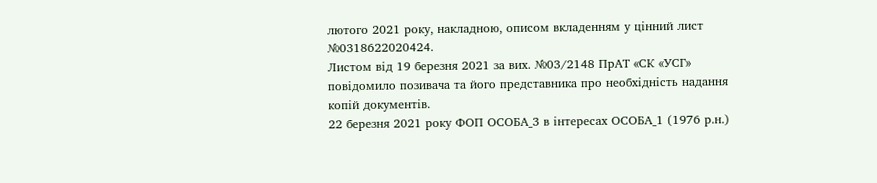лютого 2021 року, накладною, описом вкладенням у цінний лист №0318622020424.
Листом від 19 березня 2021 за вих. №03/2148 ПрАТ «СК «УСГ» повідомило позивача та його представника про необхідність надання копій документів.
22 березня 2021 року ФОП ОСОБА_3 в інтересах ОСОБА_1 (1976 р.н.)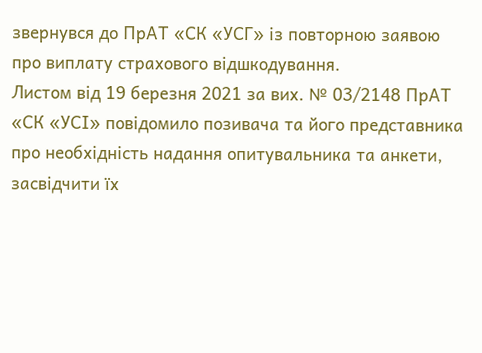звернувся до ПрАТ «СК «УСГ» із повторною заявою про виплату страхового відшкодування.
Листом від 19 березня 2021 за вих. № 03/2148 ПрАТ «СК «УСІ» повідомило позивача та його представника про необхідність надання опитувальника та анкети, засвідчити їх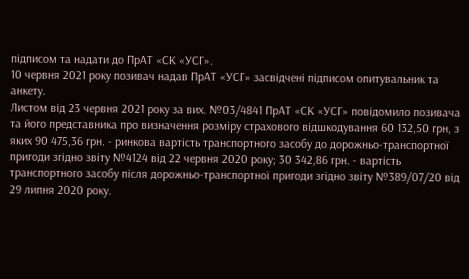підписом та надати до ПрАТ «СК «УСГ».
10 червня 2021 року позивач надав ПрАТ «УСГ» засвідчені підписом опитувальник та анкету.
Листом від 23 червня 2021 року за вих. №03/4841 ПрАТ «СК «УСГ» повідомило позивача та його представника про визначення розміру страхового відшкодування 60 132,50 грн, з яких 90 475,36 грн. - ринкова вартість транспортного засобу до дорожньо-транспортної пригоди згідно звіту №4124 від 22 червня 2020 року; 30 342,86 грн. - вартість транспортного засобу після дорожньо-транспортної пригоди згідно звіту №389/07/20 від 29 липня 2020 року.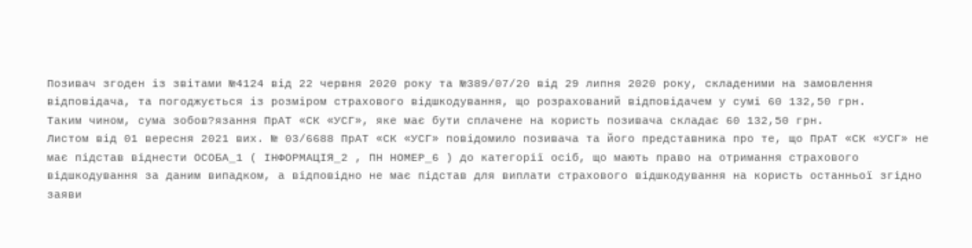Позивач згоден із звітами №4124 від 22 червня 2020 року та №389/07/20 від 29 липня 2020 року, складеними на замовлення відповідача, та погоджується із розміром страхового відшкодування, що розрахований відповідачем у сумі 60 132,50 грн.
Таким чином, сума зобов?язання ПрАТ «СК «УСГ», яке має бути сплачене на користь позивача складає 60 132,50 грн.
Листом від 01 вересня 2021 вих. № 03/6688 ПрАТ «СК «УСГ» повідомило позивача та його представника про те, що ПрАТ «СК «УСГ» не має підстав віднести ОСОБА_1 ( ІНФОРМАЦІЯ_2 , ПН НОМЕР_6 ) до категорії осіб, що мають право на отримання страхового відшкодування за даним випадком, а відповідно не має підстав для виплати страхового відшкодування на користь останньої згідно заяви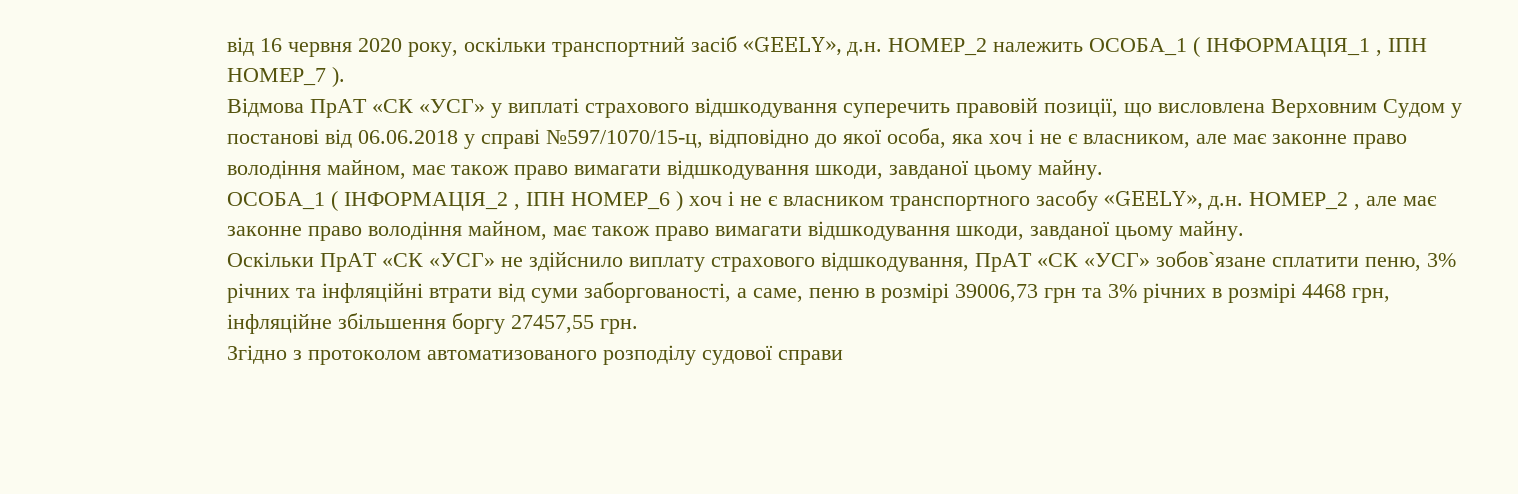від 16 червня 2020 року, оскільки транспортний засіб «GEELY», д.н. НОМЕР_2 належить ОСОБА_1 ( ІНФОРМАЦІЯ_1 , ІПН НОМЕР_7 ).
Відмова ПрАТ «СК «УСГ» у виплаті страхового відшкодування суперечить правовій позиції, що висловлена Верховним Судом у постанові від 06.06.2018 у справі №597/1070/15-ц, відповідно до якої особа, яка хоч і не є власником, але має законне право володіння майном, має також право вимагати відшкодування шкоди, завданої цьому майну.
ОСОБА_1 ( ІНФОРМАЦІЯ_2 , ІПН НОМЕР_6 ) хоч і не є власником транспортного засобу «GEELY», д.н. НОМЕР_2 , але має законне право володіння майном, має також право вимагати відшкодування шкоди, завданої цьому майну.
Оскільки ПрАТ «СК «УСГ» не здійснило виплату страхового відшкодування, ПрАТ «СК «УСГ» зобов`язане сплатити пеню, 3% річних та інфляційні втрати від суми заборгованості, а саме, пеню в розмірі 39006,73 грн та 3% річних в розмірі 4468 грн, інфляційне збільшення боргу 27457,55 грн.
Згідно з протоколом автоматизованого розподілу судової справи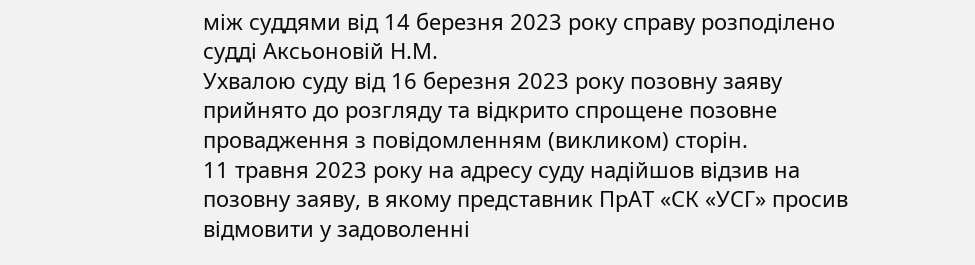між суддями від 14 березня 2023 року справу розподілено судді Аксьоновій Н.М.
Ухвалою суду від 16 березня 2023 року позовну заяву прийнято до розгляду та відкрито спрощене позовне провадження з повідомленням (викликом) сторін.
11 травня 2023 року на адресу суду надійшов відзив на позовну заяву, в якому представник ПрАТ «СК «УСГ» просив відмовити у задоволенні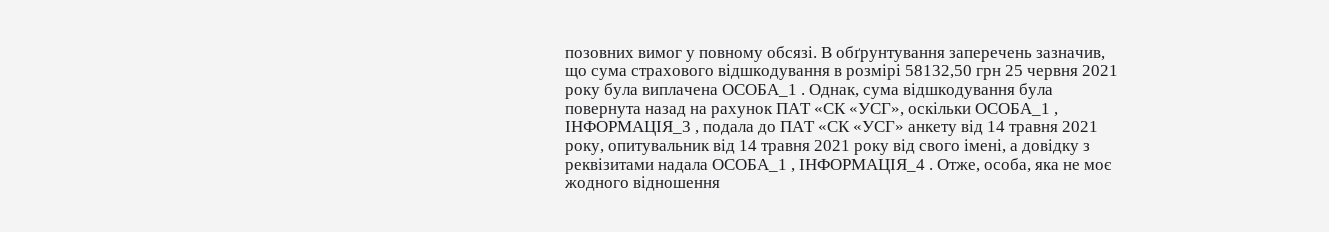позовних вимог у повному обсязі. В обґрунтування заперечень зазначив, що сума страхового відшкодування в розмірі 58132,50 грн 25 червня 2021 року була виплачена ОСОБА_1 . Однак, сума відшкодування була повернута назад на рахунок ПАТ «СК «УСГ», оскільки ОСОБА_1 , ІНФОРМАЦІЯ_3 , подала до ПАТ «СК «УСГ» анкету від 14 травня 2021 року, опитувальник від 14 травня 2021 року від свого імені, а довідку з реквізитами надала ОСОБА_1 , ІНФОРМАЦІЯ_4 . Отже, особа, яка не моє жодного відношення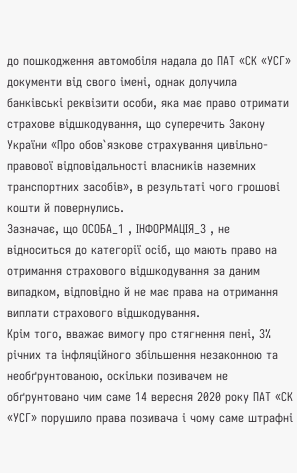до пошкодження автомобіля надала до ПАТ «СК «УСГ» документи від свого імені, однак долучила банківські реквізити особи, яка має право отримати страхове відшкодування, що суперечить Закону України «Про обов`язкове страхування цивільно-правової відповідальності власників наземних транспортних засобів», в результаті чого грошові кошти й повернулись.
Зазначає, що ОСОБА_1 , ІНФОРМАЦІЯ_3 , не відноситься до категорії осіб, що мають право на отримання страхового відшкодування за даним випадком, відповідно й не має права на отримання виплати страхового відшкодування.
Крім того, вважає вимогу про стягнення пені, 3% річних та інфляційного збільшення незаконною та необґрунтованою, оскільки позивачем не обґрунтовано чим саме 14 вересня 2020 року ПАТ «СК «УСГ» порушило права позивача і чому саме штрафні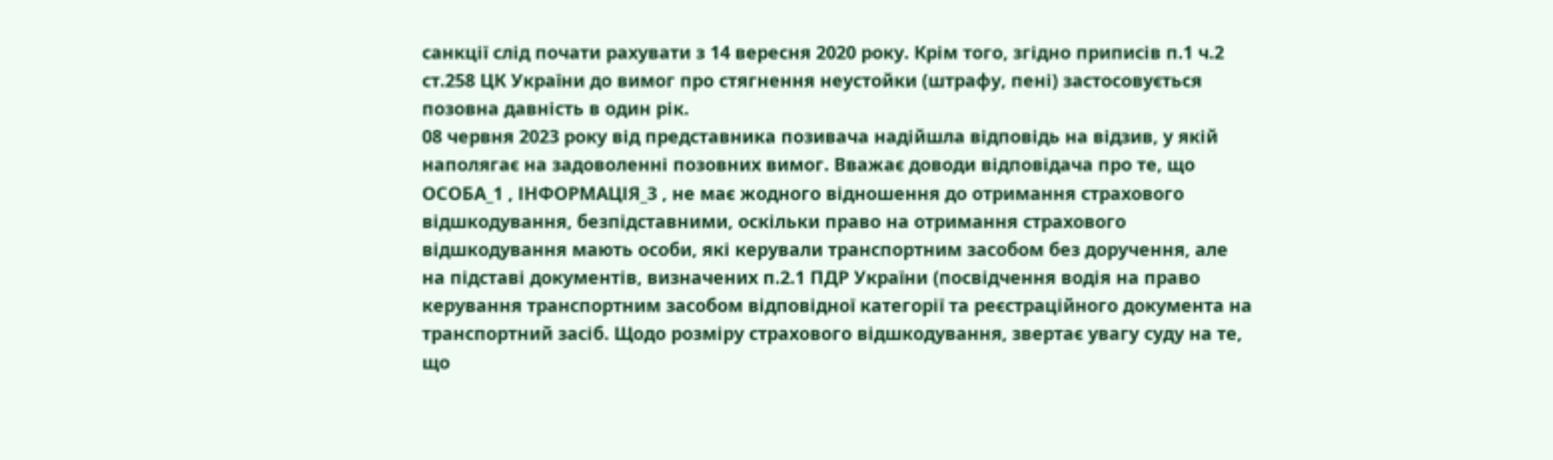санкції слід почати рахувати з 14 вересня 2020 року. Крім того, згідно приписів п.1 ч.2 ст.258 ЦК України до вимог про стягнення неустойки (штрафу, пені) застосовується позовна давність в один рік.
08 червня 2023 року від представника позивача надійшла відповідь на відзив, у якій наполягає на задоволенні позовних вимог. Вважає доводи відповідача про те, що ОСОБА_1 , ІНФОРМАЦІЯ_3 , не має жодного відношення до отримання страхового відшкодування, безпідставними, оскільки право на отримання страхового відшкодування мають особи, які керували транспортним засобом без доручення, але на підставі документів, визначених п.2.1 ПДР України (посвідчення водія на право керування транспортним засобом відповідної категорії та реєстраційного документа на транспортний засіб. Щодо розміру страхового відшкодування, звертає увагу суду на те, що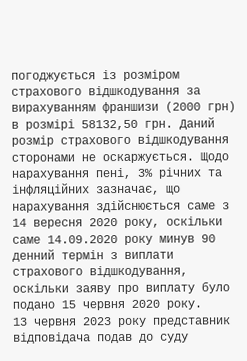погоджується із розміром страхового відшкодування за вирахуванням франшизи (2000 грн) в розмірі 58132,50 грн. Даний розмір страхового відшкодування сторонами не оскаржується. Щодо нарахування пені, 3% річних та інфляційних зазначає, що нарахування здійснюється саме з 14 вересня 2020 року, оскільки саме 14.09.2020 року минув 90 денний термін з виплати страхового відшкодування, оскільки заяву про виплату було подано 15 червня 2020 року.
13 червня 2023 року представник відповідача подав до суду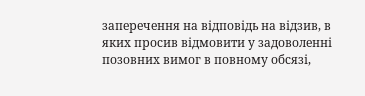заперечення на відповідь на відзив, в яких просив відмовити у задоволенні позовних вимог в повному обсязі,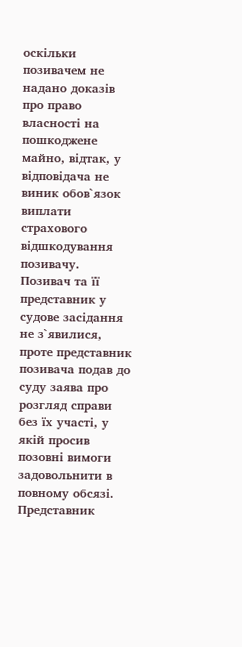оскільки позивачем не надано доказів про право власності на пошкоджене майно, відтак, у відповідача не виник обов`язок виплати страхового відшкодування позивачу.
Позивач та її представник у судове засідання не з`явилися, проте представник позивача подав до суду заява про розгляд справи без їх участі, у якій просив позовні вимоги задовольнити в повному обсязі.
Представник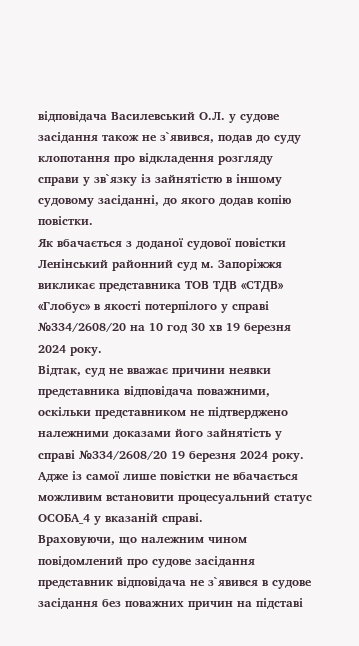відповідача Василевський О.Л. у судове засідання також не з`явився, подав до суду клопотання про відкладення розгляду справи у зв`язку із зайнятістю в іншому судовому засіданні, до якого додав копію повістки.
Як вбачається з доданої судової повістки Ленінський районний суд м. Запоріжжя викликає представника ТОВ ТДВ «СТДВ» «Глобус» в якості потерпілого у справі №334/2608/20 на 10 год 30 хв 19 березня 2024 року.
Відтак, суд не вважає причини неявки представника відповідача поважними, оскільки представником не підтверджено належними доказами його зайнятість у справі №334/2608/20 19 березня 2024 року. Адже із самої лише повістки не вбачається можливим встановити процесуальний статус ОСОБА_4 у вказаній справі.
Враховуючи, що належним чином повідомлений про судове засідання представник відповідача не з`явився в судове засідання без поважних причин на підставі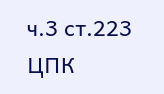ч.3 ст.223 ЦПК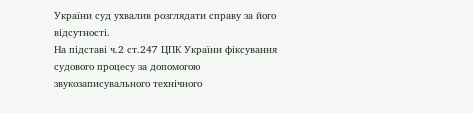України суд ухвалив розглядати справу за його відсутності.
На підставі ч.2 ст.247 ЦПК України фіксування судового процесу за допомогою звукозаписувального технічного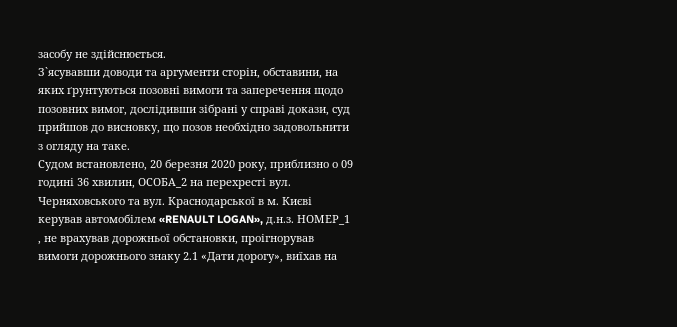засобу не здійснюється.
З`ясувавши доводи та аргументи сторін, обставини, на яких ґрунтуються позовні вимоги та заперечення щодо позовних вимог, дослідивши зібрані у справі докази, суд прийшов до висновку, що позов необхідно задовольнити з огляду на таке.
Судом встановлено, 20 березня 2020 року, приблизно о 09 годині 36 хвилин, ОСОБА_2 на перехресті вул. Черняховського та вул. Краснодарської в м. Києві керував автомобілем «RENAULT LOGAN», д.н.з. НОМЕР_1 , не врахував дорожньої обстановки, проігнорував вимоги дорожнього знаку 2.1 «Дати дорогу», виїхав на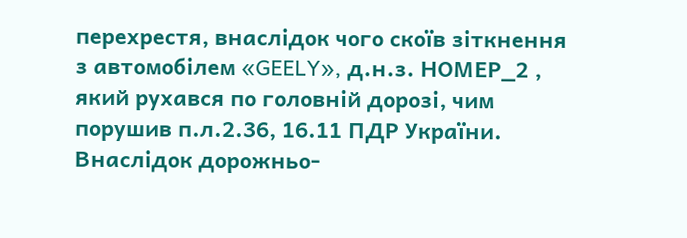перехрестя, внаслідок чого скоїв зіткнення з автомобілем «GEELY», д.н.з. НОМЕР_2 , який рухався по головній дорозі, чим порушив п.л.2.36, 16.11 ПДР України. Внаслідок дорожньо-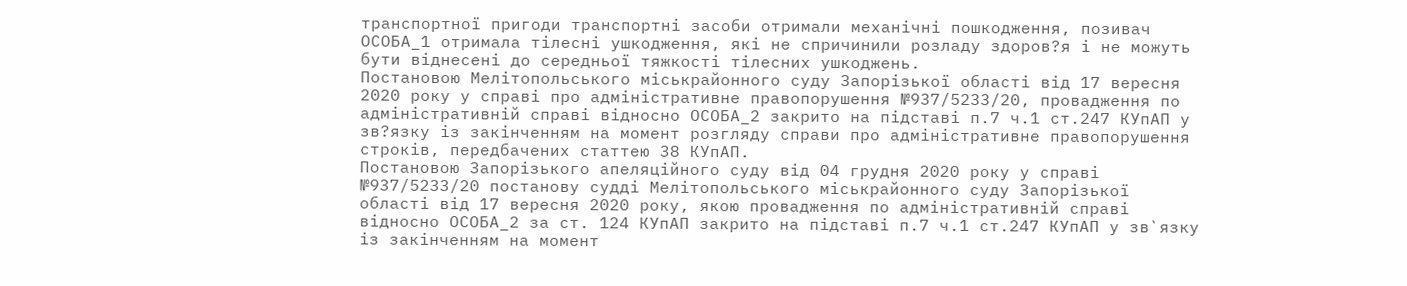транспортної пригоди транспортні засоби отримали механічні пошкодження, позивач ОСОБА_1 отримала тілесні ушкодження, які не спричинили розладу здоров?я і не можуть бути віднесені до середньої тяжкості тілесних ушкоджень.
Постановою Мелітопольського міськрайонного суду Запорізької області від 17 вересня 2020 року у справі про адміністративне правопорушення №937/5233/20, провадження по адміністративній справі відносно ОСОБА_2 закрито на підставі п.7 ч.1 ст.247 КУпАП у зв?язку із закінченням на момент розгляду справи про адміністративне правопорушення строків, передбачених статтею 38 КУпАП.
Постановою Запорізького апеляційного суду від 04 грудня 2020 року у справі №937/5233/20 постанову судді Мелітопольського міськрайонного суду Запорізької області від 17 вересня 2020 року, якою провадження по адміністративній справі відносно ОСОБА_2 за ст. 124 КУпАП закрито на підставі п.7 ч.1 ст.247 КУпАП у зв`язку із закінченням на момент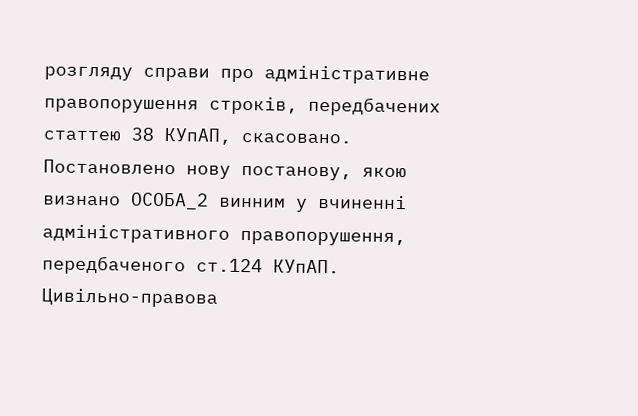розгляду справи про адміністративне правопорушення строків, передбачених статтею 38 КУпАП, скасовано. Постановлено нову постанову, якою визнано ОСОБА_2 винним у вчиненні адміністративного правопорушення, передбаченого ст.124 КУпАП.
Цивільно-правова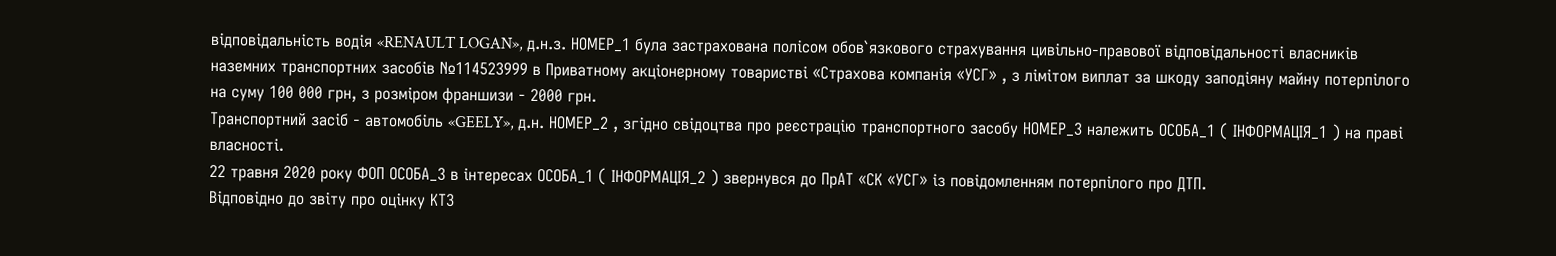відповідальність водія «RENAULT LOGAN», д.н.з. НОМЕР_1 була застрахована полісом обов`язкового страхування цивільно-правової відповідальності власників наземних транспортних засобів №114523999 в Приватному акціонерному товаристві «Страхова компанія «УСГ» , з лімітом виплат за шкоду заподіяну майну потерпілого на суму 100 000 грн, з розміром франшизи - 2000 грн.
Транспортний засіб - автомобіль «GEELY», д.н. НОМЕР_2 , згідно свідоцтва про реєстрацію транспортного засобу НОМЕР_3 належить ОСОБА_1 ( ІНФОРМАЦІЯ_1 ) на праві власності.
22 травня 2020 року ФОП ОСОБА_3 в інтересах ОСОБА_1 ( ІНФОРМАЦІЯ_2 ) звернувся до ПрАТ «СК «УСГ» із повідомленням потерпілого про ДТП.
Відповідно до звіту про оцінку КТЗ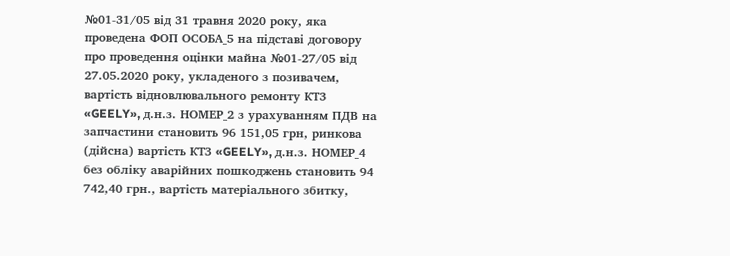№01-31/05 від 31 травня 2020 року, яка проведена ФОП ОСОБА_5 на підставі договору про проведення оцінки майна №01-27/05 від 27.05.2020 року, укладеного з позивачем, вартість відновлювального ремонту КТ3 «GEELY», д.н.з. НОМЕР_2 з урахуванням ПДВ на запчастини становить 96 151,05 грн, ринкова (дійсна) вартість КТЗ «GEELY», д.н.з. НОМЕР_4 без обліку аварійних пошкоджень становить 94 742,40 грн., вартість матеріального збитку,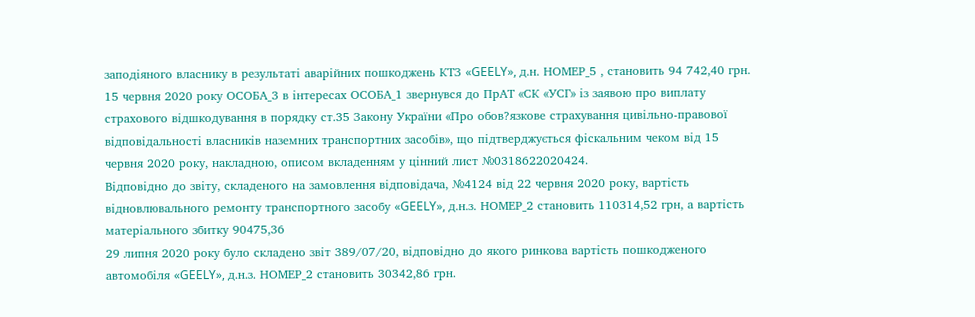заподіяного власнику в результаті аварійних пошкоджень КТЗ «GEELY», д.н. НОМЕР_5 , становить 94 742,40 грн.
15 червня 2020 року ОСОБА_3 в інтересах ОСОБА_1 звернувся до ПрАТ «СК «УСГ» із заявою про виплату страхового відшкодування в порядку ст.35 Закону України «Про обов?язкове страхування цивільно-правової відповідальності власників наземних транспортних засобів», що підтверджується фіскальним чеком від 15 червня 2020 року, накладною, описом вкладенням у цінний лист №0318622020424.
Відповідно до звіту, складеного на замовлення відповідача, №4124 від 22 червня 2020 року, вартість відновлювального ремонту транспортного засобу «GEELY», д.н.з. НОМЕР_2 становить 110314,52 грн, а вартість матеріального збитку 90475,36
29 липня 2020 року було складено звіт 389/07/20, відповідно до якого ринкова вартість пошкодженого автомобіля «GEELY», д.н.з. НОМЕР_2 становить 30342,86 грн.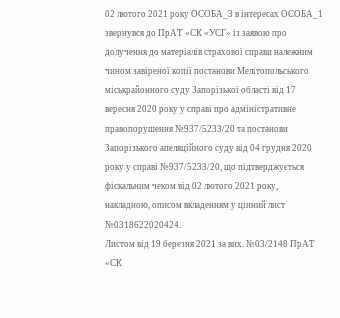02 лютого 2021 року ОСОБА_3 в інтересах ОСОБА_1 звернувся до ПрАТ «СК «УСГ» із заявою про долучення до матеріалів страхової справи належним чином завіреної копії постанови Мелітопольського міськрайонного суду Запорізької області від 17 вересня 2020 року у справі про адміністративне правопорушення №937/5233/20 та постанови Запорізького апеляційного суду від 04 грудня 2020 року у справі №937/5233/20, що підтверджується фіскальним чеком від 02 лютого 2021 року, накладною, описом вкладенням у цінний лист №0318622020424.
Листом від 19 березня 2021 за вих. №03/2148 ПрАТ «СК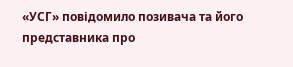«УСГ» повідомило позивача та його представника про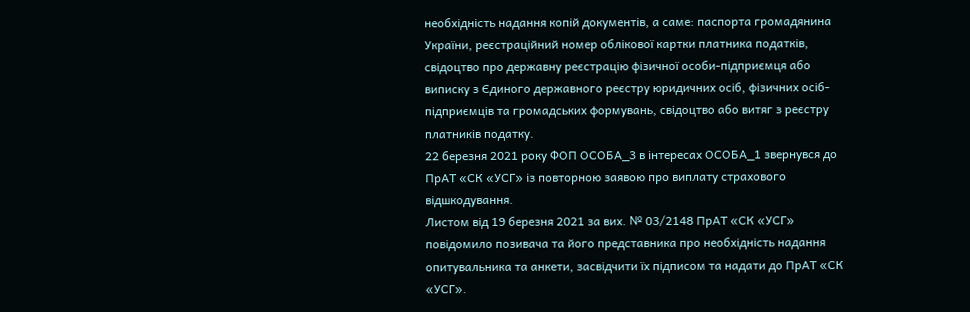необхідність надання копій документів, а саме: паспорта громадянина України, реєстраційний номер облікової картки платника податків, свідоцтво про державну реєстрацію фізичної особи-підприємця або виписку з Єдиного державного реєстру юридичних осіб, фізичних осіб-підприємців та громадських формувань, свідоцтво або витяг з реєстру платників податку.
22 березня 2021 року ФОП ОСОБА_3 в інтересах ОСОБА_1 звернувся до ПрАТ «СК «УСГ» із повторною заявою про виплату страхового відшкодування.
Листом від 19 березня 2021 за вих. № 03/2148 ПрАТ «СК «УСГ» повідомило позивача та його представника про необхідність надання опитувальника та анкети, засвідчити їх підписом та надати до ПрАТ «СК «УСГ».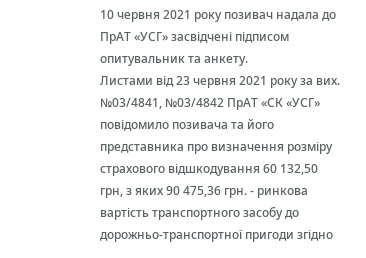10 червня 2021 року позивач надала до ПрАТ «УСГ» засвідчені підписом опитувальник та анкету.
Листами від 23 червня 2021 року за вих. №03/4841, №03/4842 ПрАТ «СК «УСГ» повідомило позивача та його представника про визначення розміру страхового відшкодування 60 132,50 грн, з яких 90 475,36 грн. - ринкова вартість транспортного засобу до дорожньо-транспортної пригоди згідно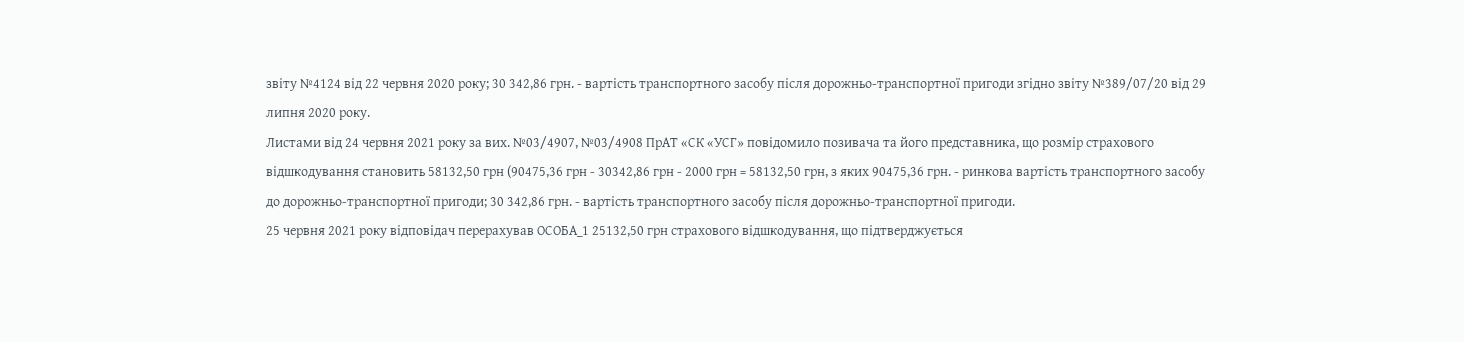звіту №4124 від 22 червня 2020 року; 30 342,86 грн. - вартість транспортного засобу після дорожньо-транспортної пригоди згідно звіту №389/07/20 від 29 липня 2020 року.
Листами від 24 червня 2021 року за вих. №03/4907, №03/4908 ПрАТ «СК «УСГ» повідомило позивача та його представника, що розмір страхового відшкодування становить 58132,50 грн (90475,36 грн - 30342,86 грн - 2000 грн = 58132,50 грн, з яких 90475,36 грн. - ринкова вартість транспортного засобу до дорожньо-транспортної пригоди; 30 342,86 грн. - вартість транспортного засобу після дорожньо-транспортної пригоди.
25 червня 2021 року відповідач перерахував ОСОБА_1 25132,50 грн страхового відшкодування, що підтверджується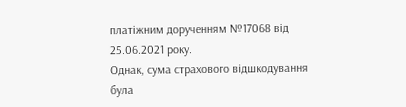платіжним дорученням №17068 від 25.06.2021 року.
Однак, сума страхового відшкодування була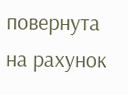повернута на рахунок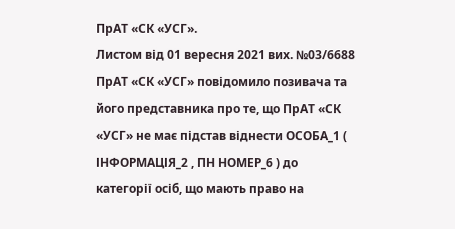ПрАТ «СК «УСГ».
Листом від 01 вересня 2021 вих. №03/6688 ПрАТ «СК «УСГ» повідомило позивача та його представника про те, що ПрАТ «СК «УСГ» не має підстав віднести ОСОБА_1 ( ІНФОРМАЦІЯ_2 , ПН НОМЕР_6 ) до категорії осіб, що мають право на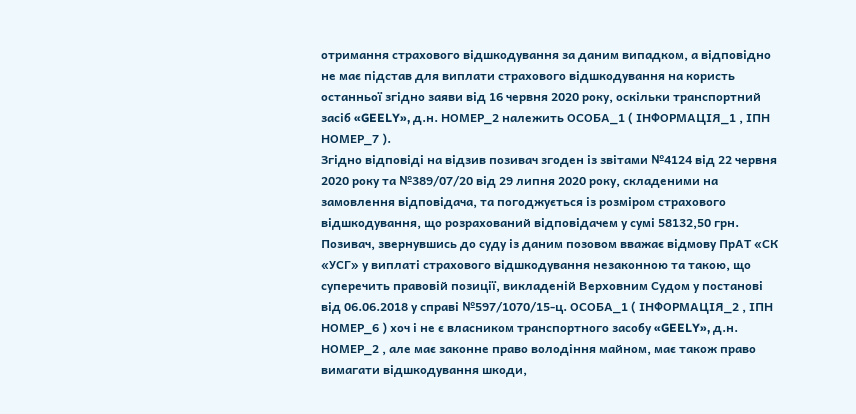отримання страхового відшкодування за даним випадком, а відповідно не має підстав для виплати страхового відшкодування на користь останньої згідно заяви від 16 червня 2020 року, оскільки транспортний засіб «GEELY», д.н. НОМЕР_2 належить ОСОБА_1 ( ІНФОРМАЦІЯ_1 , ІПН НОМЕР_7 ).
Згідно відповіді на відзив позивач згоден із звітами №4124 від 22 червня 2020 року та №389/07/20 від 29 липня 2020 року, складеними на замовлення відповідача, та погоджується із розміром страхового відшкодування, що розрахований відповідачем у сумі 58132,50 грн.
Позивач, звернувшись до суду із даним позовом вважає відмову ПрАТ «СК «УСГ» у виплаті страхового відшкодування незаконною та такою, що суперечить правовій позиції, викладеній Верховним Судом у постанові від 06.06.2018 у справі №597/1070/15-ц. ОСОБА_1 ( ІНФОРМАЦІЯ_2 , ІПН НОМЕР_6 ) хоч і не є власником транспортного засобу «GEELY», д.н. НОМЕР_2 , але має законне право володіння майном, має також право вимагати відшкодування шкоди,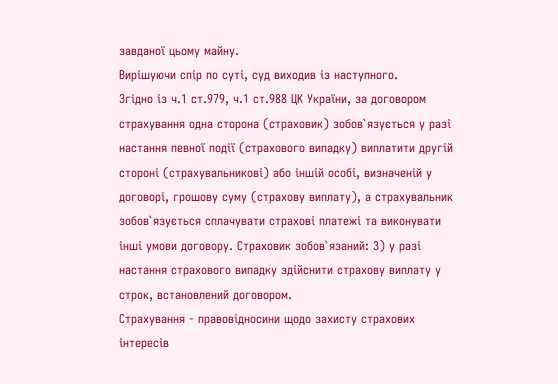завданої цьому майну.
Вирішуючи спір по суті, суд виходив із наступного.
Згідно із ч.1 ст.979, ч.1 ст.988 ЦК України, за договором страхування одна сторона (страховик) зобов`язується у разі настання певної події (страхового випадку) виплатити другій стороні (страхувальникові) або іншій особі, визначеній у договорі, грошову суму (страхову виплату), а страхувальник зобов`язується сплачувати страхові платежі та виконувати інші умови договору. Страховик зобов`язаний: 3) у разі настання страхового випадку здійснити страхову виплату у строк, встановлений договором.
Страхування - правовідносини щодо захисту страхових інтересів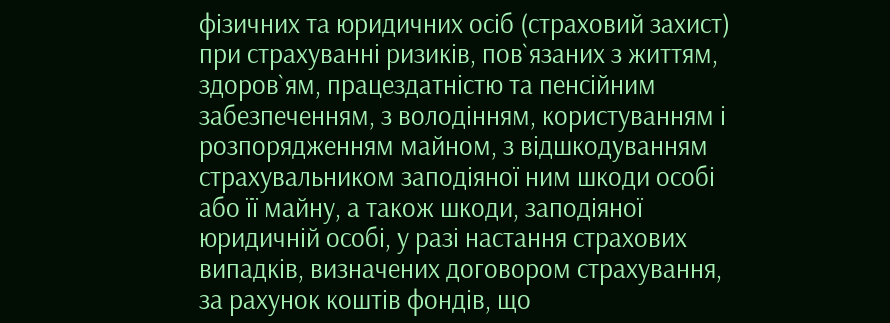фізичних та юридичних осіб (страховий захист) при страхуванні ризиків, пов`язаних з життям, здоров`ям, працездатністю та пенсійним забезпеченням, з володінням, користуванням і розпорядженням майном, з відшкодуванням страхувальником заподіяної ним шкоди особі або її майну, а також шкоди, заподіяної юридичній особі, у разі настання страхових випадків, визначених договором страхування, за рахунок коштів фондів, що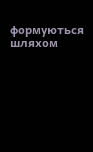формуються шляхом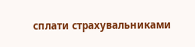сплати страхувальниками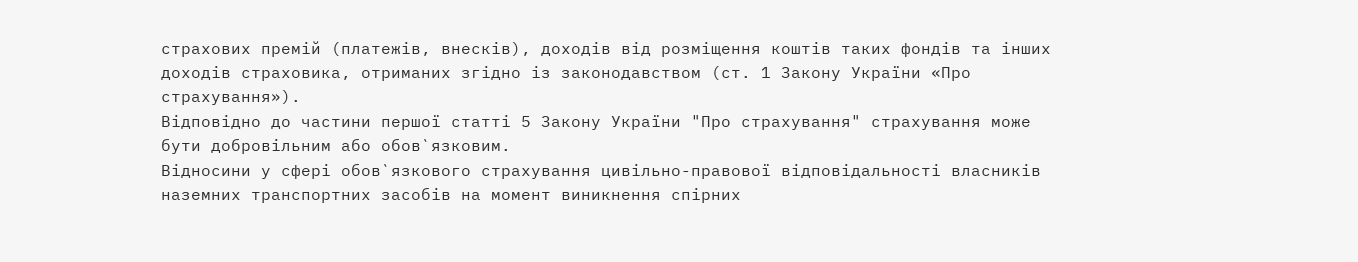страхових премій (платежів, внесків), доходів від розміщення коштів таких фондів та інших доходів страховика, отриманих згідно із законодавством (ст. 1 Закону України «Про страхування»).
Відповідно до частини першої статті 5 Закону України "Про страхування" страхування може бути добровільним або обов`язковим.
Відносини у сфері обов`язкового страхування цивільно-правової відповідальності власників наземних транспортних засобів на момент виникнення спірних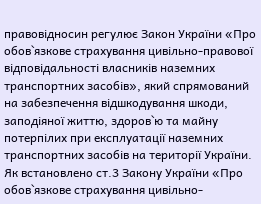правовідносин регулює Закон України «Про обов`язкове страхування цивільно-правової відповідальності власників наземних транспортних засобів», який спрямований на забезпечення відшкодування шкоди, заподіяної життю, здоров`ю та майну потерпілих при експлуатації наземних транспортних засобів на території України.
Як встановлено ст.3 Закону України «Про обов`язкове страхування цивільно-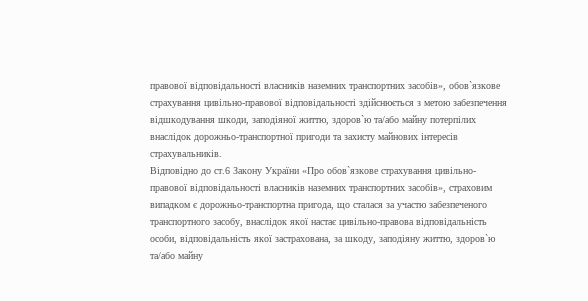правової відповідальності власників наземних транспортних засобів», обов`язкове страхування цивільно-правової відповідальності здійснюється з метою забезпечення відшкодування шкоди, заподіяної життю, здоров`ю та/або майну потерпілих внаслідок дорожньо-транспортної пригоди та захисту майнових інтересів страхувальників.
Відповідно до ст.6 Закону України «Про обов`язкове страхування цивільно-правової відповідальності власників наземних транспортних засобів», страховим випадком є дорожньо-транспортна пригода, що сталася за участю забезпеченого транспортного засобу, внаслідок якої настає цивільно-правова відповідальність особи, відповідальність якої застрахована, за шкоду, заподіяну життю, здоров`ю та/або майну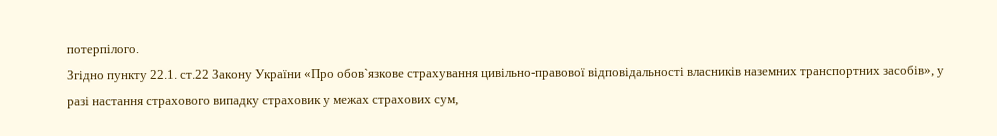потерпілого.
Згідно пункту 22.1. ст.22 Закону України «Про обов`язкове страхування цивільно-правової відповідальності власників наземних транспортних засобів», у разі настання страхового випадку страховик у межах страхових сум,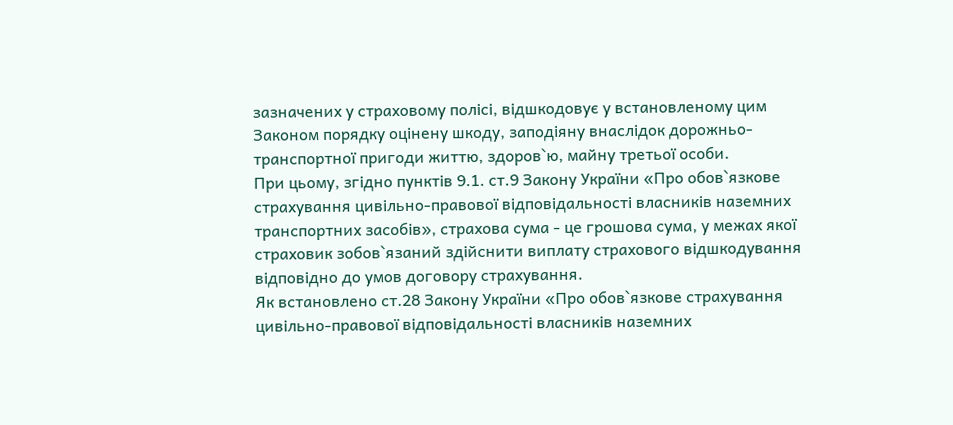зазначених у страховому полісі, відшкодовує у встановленому цим Законом порядку оцінену шкоду, заподіяну внаслідок дорожньо-транспортної пригоди життю, здоров`ю, майну третьої особи.
При цьому, згідно пунктів 9.1. ст.9 Закону України «Про обов`язкове страхування цивільно-правової відповідальності власників наземних транспортних засобів», страхова сума - це грошова сума, у межах якої страховик зобов`язаний здійснити виплату страхового відшкодування відповідно до умов договору страхування.
Як встановлено ст.28 Закону України «Про обов`язкове страхування цивільно-правової відповідальності власників наземних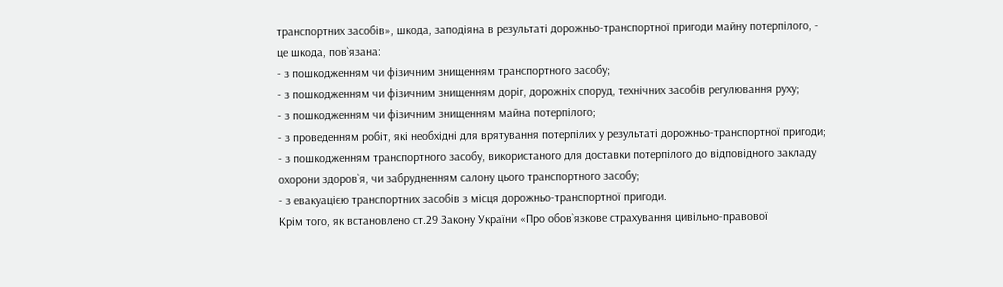транспортних засобів», шкода, заподіяна в результаті дорожньо-транспортної пригоди майну потерпілого, - це шкода, пов`язана:
- з пошкодженням чи фізичним знищенням транспортного засобу;
- з пошкодженням чи фізичним знищенням доріг, дорожніх споруд, технічних засобів регулювання руху;
- з пошкодженням чи фізичним знищенням майна потерпілого;
- з проведенням робіт, які необхідні для врятування потерпілих у результаті дорожньо-транспортної пригоди;
- з пошкодженням транспортного засобу, використаного для доставки потерпілого до відповідного закладу охорони здоров`я, чи забрудненням салону цього транспортного засобу;
- з евакуацією транспортних засобів з місця дорожньо-транспортної пригоди.
Крім того, як встановлено ст.29 Закону України «Про обов`язкове страхування цивільно-правової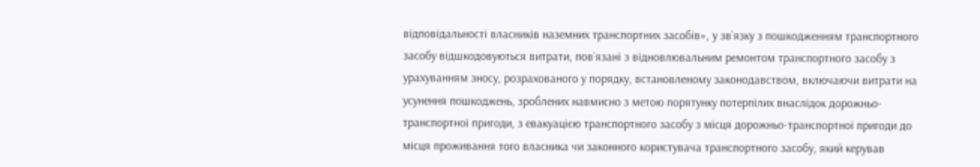відповідальності власників наземних транспортних засобів», у зв`язку з пошкодженням транспортного засобу відшкодовуються витрати, пов`язані з відновлювальним ремонтом транспортного засобу з урахуванням зносу, розрахованого у порядку, встановленому законодавством, включаючи витрати на усунення пошкоджень, зроблених навмисно з метою порятунку потерпілих внаслідок дорожньо-транспортної пригоди, з евакуацією транспортного засобу з місця дорожньо-транспортної пригоди до місця проживання того власника чи законного користувача транспортного засобу, який керував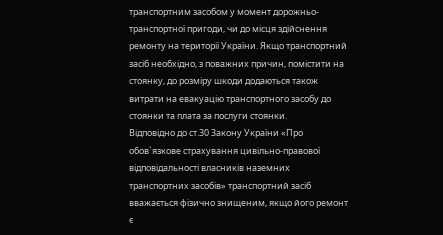транспортним засобом у момент дорожньо-транспортної пригоди, чи до місця здійснення ремонту на території України. Якщо транспортний засіб необхідно, з поважних причин, помістити на стоянку, до розміру шкоди додаються також витрати на евакуацію транспортного засобу до стоянки та плата за послуги стоянки.
Відповідно до ст.30 Закону України «Про обов`язкове страхування цивільно-правової відповідальності власників наземних транспортних засобів» транспортний засіб вважається фізично знищеним, якщо його ремонт є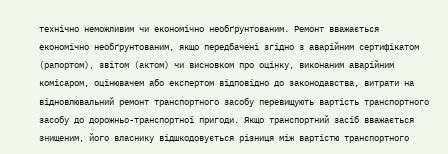технічно неможливим чи економічно необґрунтованим. Ремонт вважається економічно необґрунтованим, якщо передбачені згідно з аварійним сертифікатом (рапортом), звітом (актом) чи висновком про оцінку, виконаним аварійним комісаром, оцінювачем або експертом відповідно до законодавства, витрати на відновлювальний ремонт транспортного засобу перевищують вартість транспортного засобу до дорожньо-транспортної пригоди. Якщо транспортний засіб вважається знищеним, його власнику відшкодовується різниця між вартістю транспортного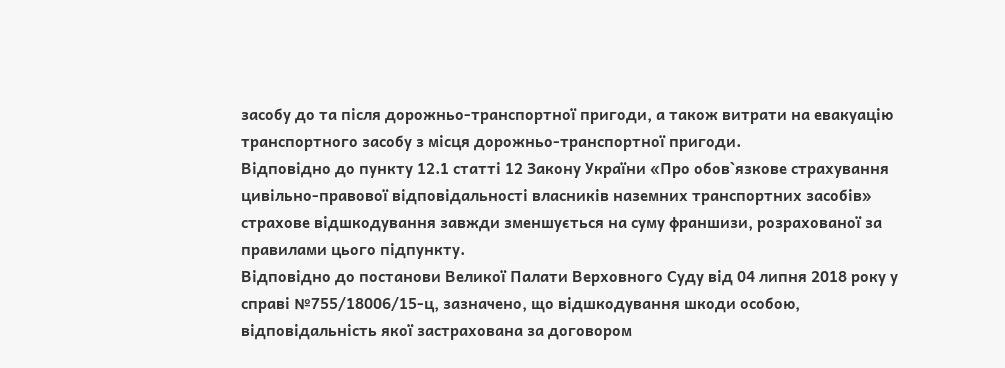засобу до та після дорожньо-транспортної пригоди, а також витрати на евакуацію транспортного засобу з місця дорожньо-транспортної пригоди.
Відповідно до пункту 12.1 статті 12 Закону України «Про обов`язкове страхування цивільно-правової відповідальності власників наземних транспортних засобів» страхове відшкодування завжди зменшується на суму франшизи, розрахованої за правилами цього підпункту.
Відповідно до постанови Великої Палати Верховного Суду від 04 липня 2018 року у справі №755/18006/15-ц, зазначено, що відшкодування шкоди особою, відповідальність якої застрахована за договором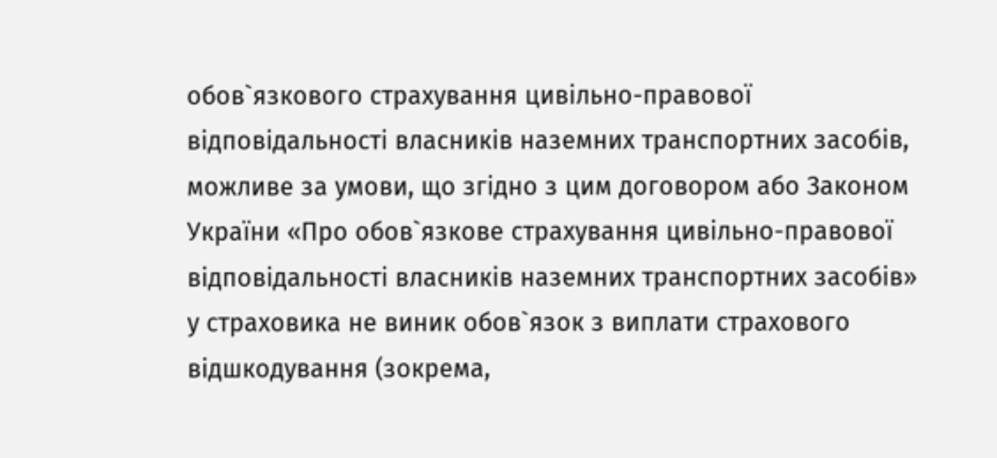обов`язкового страхування цивільно-правової відповідальності власників наземних транспортних засобів, можливе за умови, що згідно з цим договором або Законом України «Про обов`язкове страхування цивільно-правової відповідальності власників наземних транспортних засобів» у страховика не виник обов`язок з виплати страхового відшкодування (зокрема,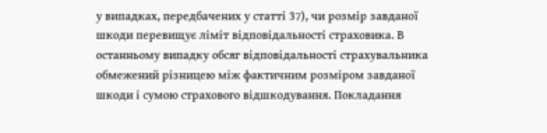у випадках, передбачених у статті 37), чи розмір завданої шкоди перевищує ліміт відповідальності страховика. В останньому випадку обсяг відповідальності страхувальника обмежений різницею між фактичним розміром завданої шкоди і сумою страхового відшкодування. Покладання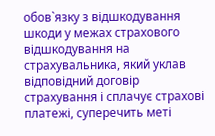обов`язку з відшкодування шкоди у межах страхового відшкодування на страхувальника, який уклав відповідний договір страхування і сплачує страхові платежі, суперечить меті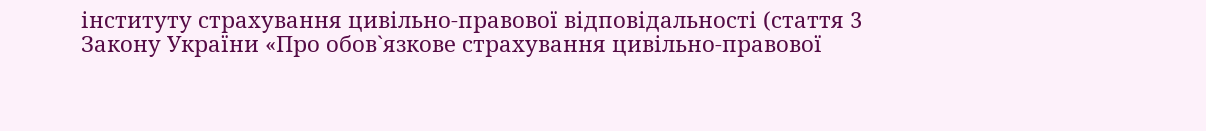інституту страхування цивільно-правової відповідальності (стаття 3 Закону України «Про обов`язкове страхування цивільно-правової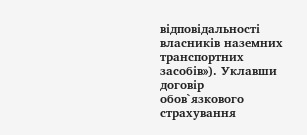відповідальності власників наземних транспортних засобів»). Уклавши договір обов`язкового страхування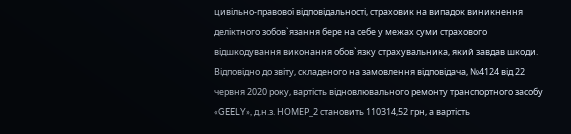цивільно-правової відповідальності, страховик на випадок виникнення деліктного зобов`язання бере на себе у межах суми страхового відшкодування виконання обов`язку страхувальника, який завдав шкоди.
Відповідно до звіту, складеного на замовлення відповідача, №4124 від 22 червня 2020 року, вартість відновлювального ремонту транспортного засобу «GEELY», д.н.з. НОМЕР_2 становить 110314,52 грн, а вартість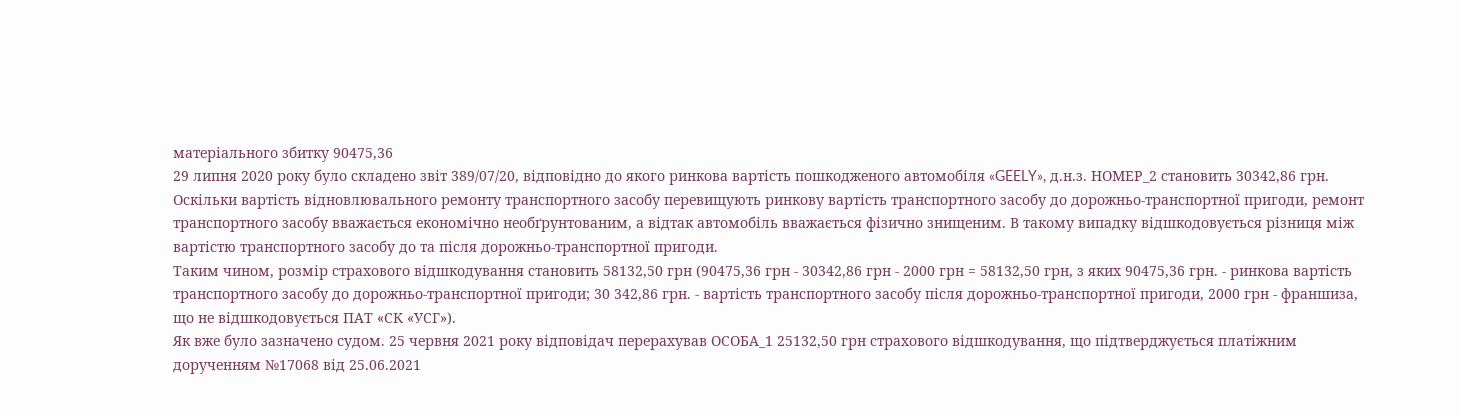матеріального збитку 90475,36
29 липня 2020 року було складено звіт 389/07/20, відповідно до якого ринкова вартість пошкодженого автомобіля «GEELY», д.н.з. НОМЕР_2 становить 30342,86 грн.
Оскільки вартість відновлювального ремонту транспортного засобу перевищують ринкову вартість транспортного засобу до дорожньо-транспортної пригоди, ремонт транспортного засобу вважається економічно необґрунтованим, а відтак автомобіль вважається фізично знищеним. В такому випадку відшкодовується різниця між вартістю транспортного засобу до та після дорожньо-транспортної пригоди.
Таким чином, розмір страхового відшкодування становить 58132,50 грн (90475,36 грн - 30342,86 грн - 2000 грн = 58132,50 грн, з яких 90475,36 грн. - ринкова вартість транспортного засобу до дорожньо-транспортної пригоди; 30 342,86 грн. - вартість транспортного засобу після дорожньо-транспортної пригоди, 2000 грн - франшиза, що не відшкодовується ПАТ «СК «УСГ»).
Як вже було зазначено судом. 25 червня 2021 року відповідач перерахував ОСОБА_1 25132,50 грн страхового відшкодування, що підтверджується платіжним дорученням №17068 від 25.06.2021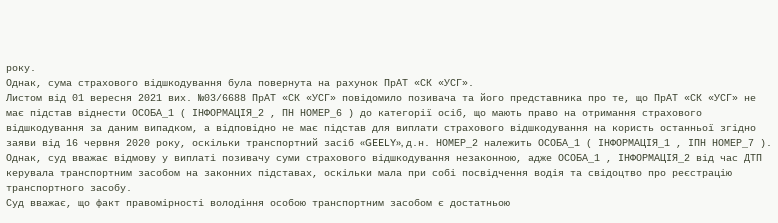року.
Однак, сума страхового відшкодування була повернута на рахунок ПрАТ «СК «УСГ».
Листом від 01 вересня 2021 вих. №03/6688 ПрАТ «СК «УСГ» повідомило позивача та його представника про те, що ПрАТ «СК «УСГ» не має підстав віднести ОСОБА_1 ( ІНФОРМАЦІЯ_2 , ПН НОМЕР_6 ) до категорії осіб, що мають право на отримання страхового відшкодування за даним випадком, а відповідно не має підстав для виплати страхового відшкодування на користь останньої згідно заяви від 16 червня 2020 року, оскільки транспортний засіб «GEELY», д.н. НОМЕР_2 належить ОСОБА_1 ( ІНФОРМАЦІЯ_1 , ІПН НОМЕР_7 ).
Однак, суд вважає відмову у виплаті позивачу суми страхового відшкодування незаконною, адже ОСОБА_1 , ІНФОРМАЦІЯ_2 від час ДТП керувала транспортним засобом на законних підставах, оскільки мала при собі посвідчення водія та свідоцтво про реєстрацію транспортного засобу.
Суд вважає, що факт правомірності володіння особою транспортним засобом є достатньою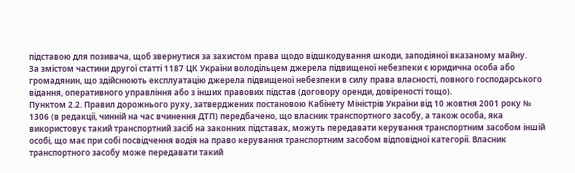підставою для позивача, щоб звернутися за захистом права щодо відшкодування шкоди, заподіяної вказаному майну.
За змістом частини другої статті 1187 ЦК України володільцем джерела підвищеної небезпеки є юридична особа або громадянин, що здійснюють експлуатацію джерела підвищеної небезпеки в силу права власності, повного господарського відання, оперативного управління або з інших правових підстав (договору оренди, довіреності тощо).
Пунктом 2.2. Правил дорожнього руху, затверджених постановою Кабінету Міністрів України від 10 жовтня 2001 року № 1306 (в редакції, чинній на час вчинення ДТП) передбачено, що власник транспортного засобу, а також особа, яка використовує такий транспортний засіб на законних підставах, можуть передавати керування транспортним засобом іншій особі, що має при собі посвідчення водія на право керування транспортним засобом відповідної категорії. Власник транспортного засобу може передавати такий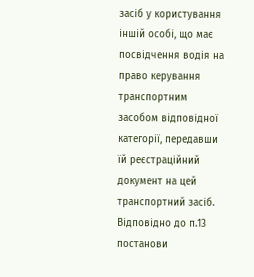засіб у користування іншій особі, що має посвідчення водія на право керування транспортним засобом відповідної категорії, передавши їй реєстраційний документ на цей транспортний засіб.
Відповідно до п.13 постанови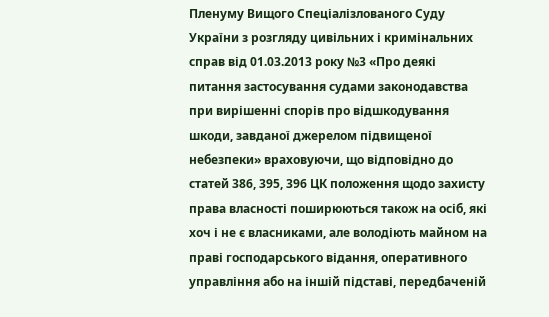Пленуму Вищого Спеціалізлованого Суду України з розгляду цивільних і кримінальних справ від 01.03.2013 року №3 «Про деякі питання застосування судами законодавства при вирішенні спорів про відшкодування шкоди, завданої джерелом підвищеної небезпеки» враховуючи, що відповідно до статей 386, 395, 396 ЦК положення щодо захисту права власності поширюються також на осіб, які хоч і не є власниками, але володіють майном на праві господарського відання, оперативного управління або на іншій підставі, передбаченій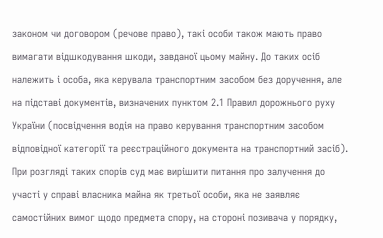законом чи договором (речове право), такі особи також мають право вимагати відшкодування шкоди, завданої цьому майну. До таких осіб належить і особа, яка керувала транспортним засобом без доручення, але на підставі документів, визначених пунктом 2.1 Правил дорожнього руху України (посвідчення водія на право керування транспортним засобом відповідної категорії та реєстраційного документа на транспортний засіб). При розгляді таких спорів суд має вирішити питання про залучення до участі у справі власника майна як третьої особи, яка не заявляє самостійних вимог щодо предмета спору, на стороні позивача у порядку,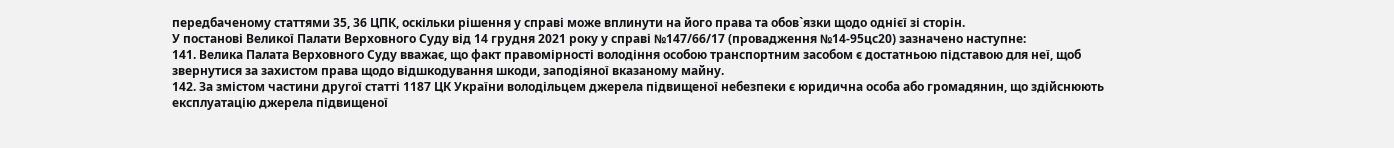передбаченому статтями 35, 36 ЦПК, оскільки рішення у справі може вплинути на його права та обов`язки щодо однієї зі сторін.
У постанові Великої Палати Верховного Суду від 14 грудня 2021 року у справі №147/66/17 (провадження №14-95цс20) зазначено наступне:
141. Велика Палата Верховного Суду вважає, що факт правомірності володіння особою транспортним засобом є достатньою підставою для неї, щоб звернутися за захистом права щодо відшкодування шкоди, заподіяної вказаному майну.
142. За змістом частини другої статті 1187 ЦК України володільцем джерела підвищеної небезпеки є юридична особа або громадянин, що здійснюють експлуатацію джерела підвищеної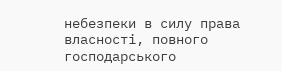небезпеки в силу права власності, повного господарського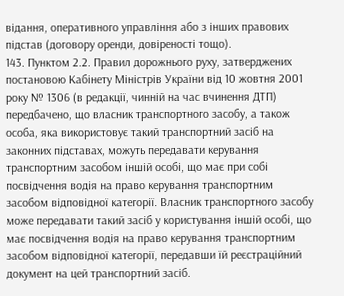відання, оперативного управління або з інших правових підстав (договору оренди, довіреності тощо).
143. Пунктом 2.2. Правил дорожнього руху, затверджених постановою Кабінету Міністрів України від 10 жовтня 2001 року № 1306 (в редакції, чинній на час вчинення ДТП) передбачено, що власник транспортного засобу, а також особа, яка використовує такий транспортний засіб на законних підставах, можуть передавати керування транспортним засобом іншій особі, що має при собі посвідчення водія на право керування транспортним засобом відповідної категорії. Власник транспортного засобу може передавати такий засіб у користування іншій особі, що має посвідчення водія на право керування транспортним засобом відповідної категорії, передавши їй реєстраційний документ на цей транспортний засіб.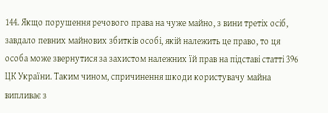144. Якщо порушення речового права на чуже майно, з вини третіх осіб, завдало певних майнових збитків особі, якій належить це право, то ця особа може звернутися за захистом належних їй прав на підставі статті 396 ЦК України. Таким чином, спричинення шкоди користувачу майна випливає з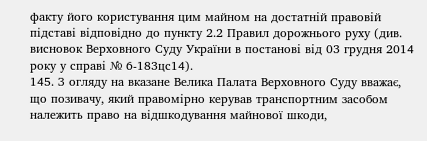факту його користування цим майном на достатній правовій підставі відповідно до пункту 2.2 Правил дорожнього руху (див. висновок Верховного Суду України в постанові від 03 грудня 2014 року у справі № 6-183цс14).
145. З огляду на вказане Велика Палата Верховного Суду вважає, що позивачу, який правомірно керував транспортним засобом належить право на відшкодування майнової шкоди,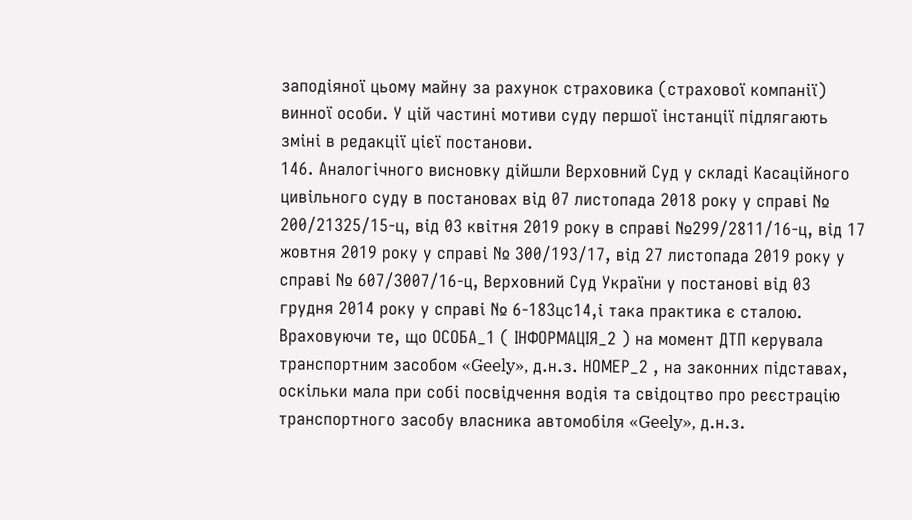заподіяної цьому майну за рахунок страховика (страхової компанії) винної особи. У цій частині мотиви суду першої інстанції підлягають зміні в редакції цієї постанови.
146. Аналогічного висновку дійшли Верховний Суд у складі Касаційного цивільного суду в постановах від 07 листопада 2018 року у справі № 200/21325/15-ц, від 03 квітня 2019 року в справі №299/2811/16-ц, від 17 жовтня 2019 року у справі № 300/193/17, від 27 листопада 2019 року у справі № 607/3007/16-ц, Верховний Суд України у постанові від 03 грудня 2014 року у справі № 6-183цс14,і така практика є сталою.
Враховуючи те, що ОСОБА_1 ( ІНФОРМАЦІЯ_2 ) на момент ДТП керувала транспортним засобом «Geely», д.н.з. НОМЕР_2 , на законних підставах, оскільки мала при собі посвідчення водія та свідоцтво про реєстрацію транспортного засобу власника автомобіля «Geely», д.н.з.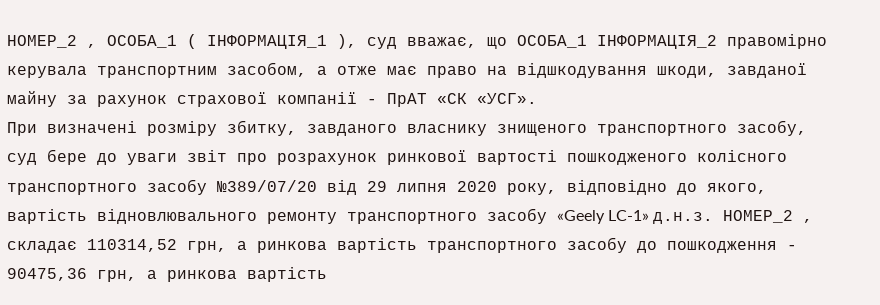НОМЕР_2 , ОСОБА_1 ( ІНФОРМАЦІЯ_1 ), суд вважає, що ОСОБА_1 ІНФОРМАЦІЯ_2 правомірно керувала транспортним засобом, а отже має право на відшкодування шкоди, завданої майну за рахунок страхової компанії - ПрАТ «СК «УСГ».
При визначені розміру збитку, завданого власнику знищеного транспортного засобу, суд бере до уваги звіт про розрахунок ринкової вартості пошкодженого колісного транспортного засобу №389/07/20 від 29 липня 2020 року, відповідно до якого, вартість відновлювального ремонту транспортного засобу «Geely LC-1» д.н.з. НОМЕР_2 , складає 110314,52 грн, а ринкова вартість транспортного засобу до пошкодження - 90475,36 грн, а ринкова вартість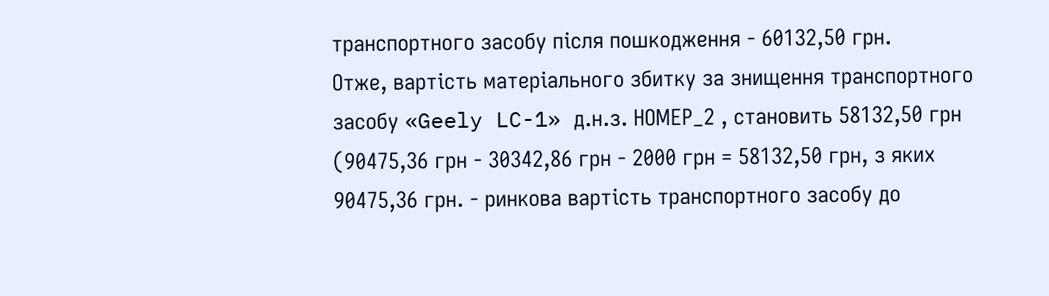транспортного засобу після пошкодження - 60132,50 грн.
Отже, вартість матеріального збитку за знищення транспортного засобу «Geely LC-1» д.н.з. НОМЕР_2 , становить 58132,50 грн (90475,36 грн - 30342,86 грн - 2000 грн = 58132,50 грн, з яких 90475,36 грн. - ринкова вартість транспортного засобу до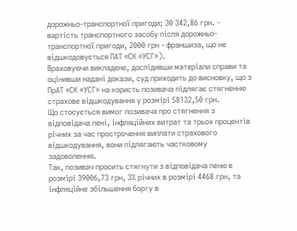дорожньо-транспортної пригоди; 30 342,86 грн. - вартість транспортного засобу після дорожньо-транспортної пригоди, 2000 грн - франшиза, що не відшкодовується ПАТ «СК «УСГ»).
Враховуючи викладене, дослідивши матеріали справи та оцінивши надані докази, суд приходить до висновку, що з ПрАТ «СК «УСГ» на користь позивача підлягає стягненню страхове відшкодування у розмірі 58132,50 грн.
Що стосується вимог позивача про стягнення з відповідача пені, інфляційних витрат та трьох процентів річних за час прострочення виплати страхового відшкодування, вони підлягають частковому задоволенню.
Так, позивач просить стягнути з відповідача пеню в розмірі 39006,73 грн, 3% річних в розмірі 4468 грн, та інфляційне збільшення боргу в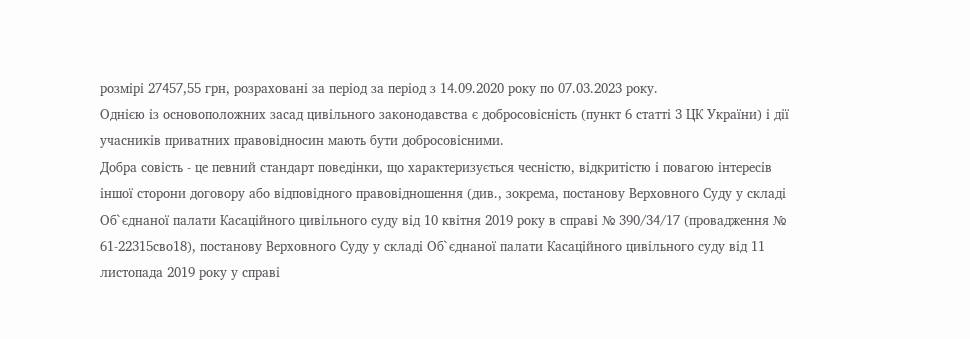розмірі 27457,55 грн, розраховані за період за період з 14.09.2020 року по 07.03.2023 року.
Однією із основоположних засад цивільного законодавства є добросовісність (пункт 6 статті 3 ЦК України) і дії учасників приватних правовідносин мають бути добросовісними.
Добра совість - це певний стандарт поведінки, що характеризується чесністю, відкритістю і повагою інтересів іншої сторони договору або відповідного правовідношення (див., зокрема, постанову Верховного Суду у складі Об`єднаної палати Касаційного цивільного суду від 10 квітня 2019 року в справі № 390/34/17 (провадження № 61-22315сво18), постанову Верховного Суду у складі Об`єднаної палати Касаційного цивільного суду від 11 листопада 2019 року у справі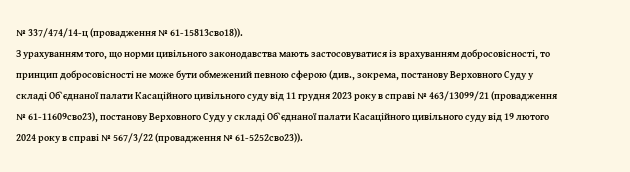№ 337/474/14-ц (провадження № 61-15813сво18)).
З урахуванням того, що норми цивільного законодавства мають застосовуватися із врахуванням добросовісності, то принцип добросовісності не може бути обмежений певною сферою (див., зокрема, постанову Верховного Суду у складі Об`єднаної палати Касаційного цивільного суду від 11 грудня 2023 року в справі № 463/13099/21 (провадження № 61-11609сво23), постанову Верховного Суду у складі Об`єднаної палати Касаційного цивільного суду від 19 лютого 2024 року в справі № 567/3/22 (провадження № 61-5252сво23)).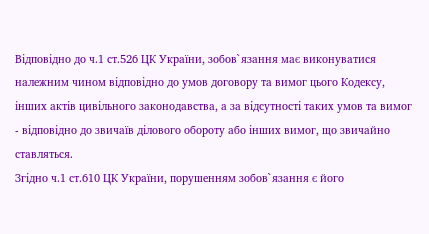Відповідно до ч.1 ст.526 ЦК України, зобов`язання має виконуватися належним чином відповідно до умов договору та вимог цього Кодексу, інших актів цивільного законодавства, а за відсутності таких умов та вимог - відповідно до звичаїв ділового обороту або інших вимог, що звичайно ставляться.
Згідно ч.1 ст.610 ЦК України, порушенням зобов`язання є його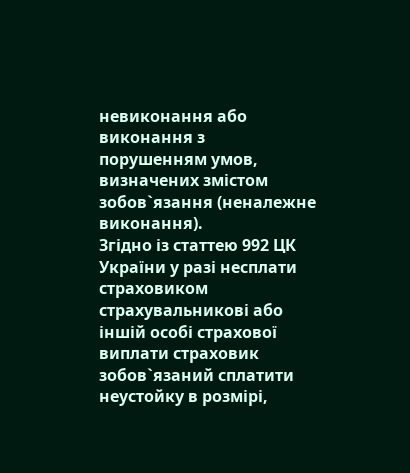невиконання або виконання з порушенням умов, визначених змістом зобов`язання (неналежне виконання).
Згідно із статтею 992 ЦК України у разі несплати страховиком страхувальникові або іншій особі страхової виплати страховик зобов`язаний сплатити неустойку в розмірі,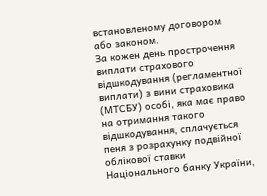встановленому договором або законом.
За кожен день прострочення виплати страхового відшкодування (регламентної виплати) з вини страховика (МТСБУ) особі, яка має право на отримання такого відшкодування, сплачується пеня з розрахунку подвійної облікової ставки Національного банку України,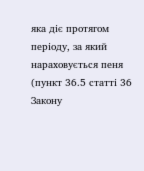яка діє протягом періоду, за який нараховується пеня (пункт 36.5 статті 36 Закону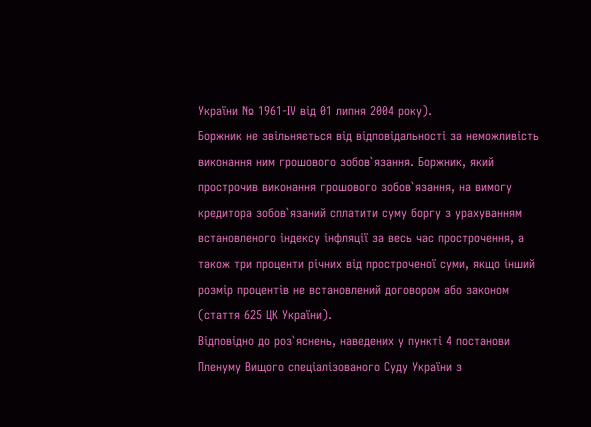України № 1961-IV від 01 липня 2004 року).
Боржник не звільняється від відповідальності за неможливість виконання ним грошового зобов`язання. Боржник, який прострочив виконання грошового зобов`язання, на вимогу кредитора зобов`язаний сплатити суму боргу з урахуванням встановленого індексу інфляції за весь час прострочення, а також три проценти річних від простроченої суми, якщо інший розмір процентів не встановлений договором або законом (стаття 625 ЦК України).
Відповідно до роз`яснень, наведених у пункті 4 постанови Пленуму Вищого спеціалізованого Суду України з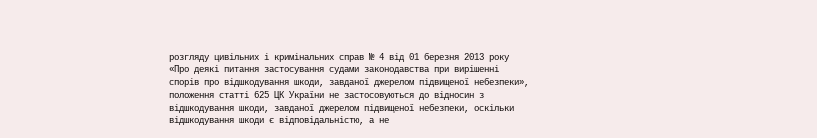розгляду цивільних і кримінальних справ № 4 від 01 березня 2013 року «Про деякі питання застосування судами законодавства при вирішенні спорів про відшкодування шкоди, завданої джерелом підвищеної небезпеки», положення статті 625 ЦК України не застосовуються до відносин з відшкодування шкоди, завданої джерелом підвищеної небезпеки, оскільки відшкодування шкоди є відповідальністю, а не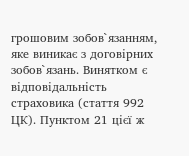грошовим зобов`язанням, яке виникає з договірних зобов`язань. Винятком є відповідальність страховика (стаття 992 ЦК). Пунктом 21 цієї ж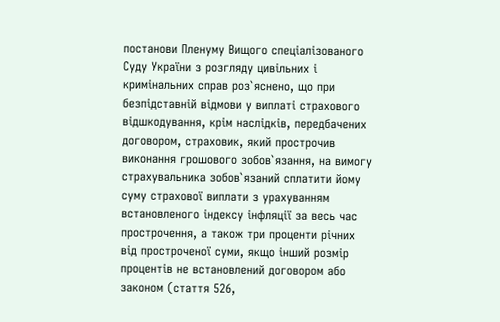постанови Пленуму Вищого спеціалізованого Суду України з розгляду цивільних і кримінальних справ роз`яснено, що при безпідставній відмови у виплаті страхового відшкодування, крім наслідків, передбачених договором, страховик, який прострочив виконання грошового зобов`язання, на вимогу страхувальника зобов`язаний сплатити йому суму страхової виплати з урахуванням встановленого індексу інфляції за весь час прострочення, а також три проценти річних від простроченої суми, якщо інший розмір процентів не встановлений договором або законом (стаття 526,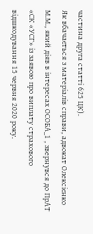частина друга статті 625 ЦК).
Як вбачається з матеріалів справи, адвокат Олексієнко М.М., який діяв в інтересах ОСОБА_1 , звернувся до ПрАТ «СК «УСГ» із заявою про виплату страхового відшкодування 15 червня 2020 року.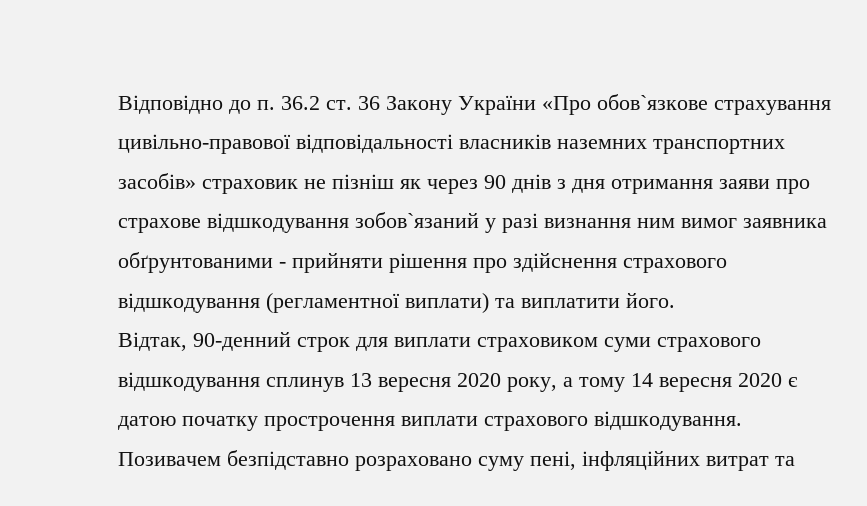Відповідно до п. 36.2 ст. 36 Закону України «Про обов`язкове страхування цивільно-правової відповідальності власників наземних транспортних засобів» страховик не пізніш як через 90 днів з дня отримання заяви про страхове відшкодування зобов`язаний у разі визнання ним вимог заявника обґрунтованими - прийняти рішення про здійснення страхового відшкодування (регламентної виплати) та виплатити його.
Відтак, 90-денний строк для виплати страховиком суми страхового відшкодування сплинув 13 вересня 2020 року, а тому 14 вересня 2020 є датою початку прострочення виплати страхового відшкодування.
Позивачем безпідставно розраховано суму пені, інфляційних витрат та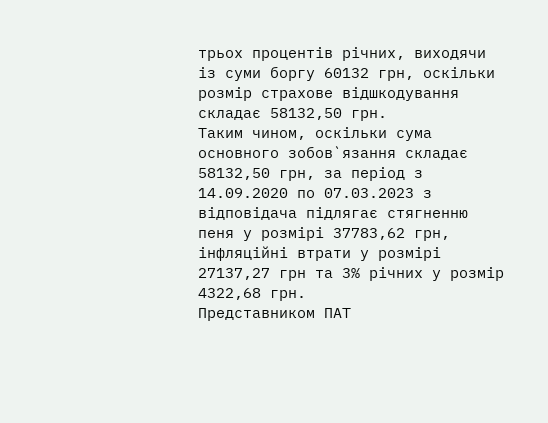трьох процентів річних, виходячи із суми боргу 60132 грн, оскільки розмір страхове відшкодування складає 58132,50 грн.
Таким чином, оскільки сума основного зобов`язання складає 58132,50 грн, за період з 14.09.2020 по 07.03.2023 з відповідача підлягає стягненню пеня у розмірі 37783,62 грн, інфляційні втрати у розмірі 27137,27 грн та 3% річних у розмір 4322,68 грн.
Представником ПАТ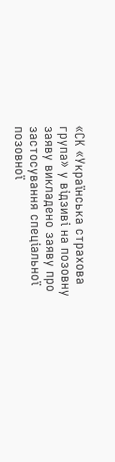«СК «Українська страхова група» у відзиві на позовну заяву викладено заяву про застосування спеціальної позовної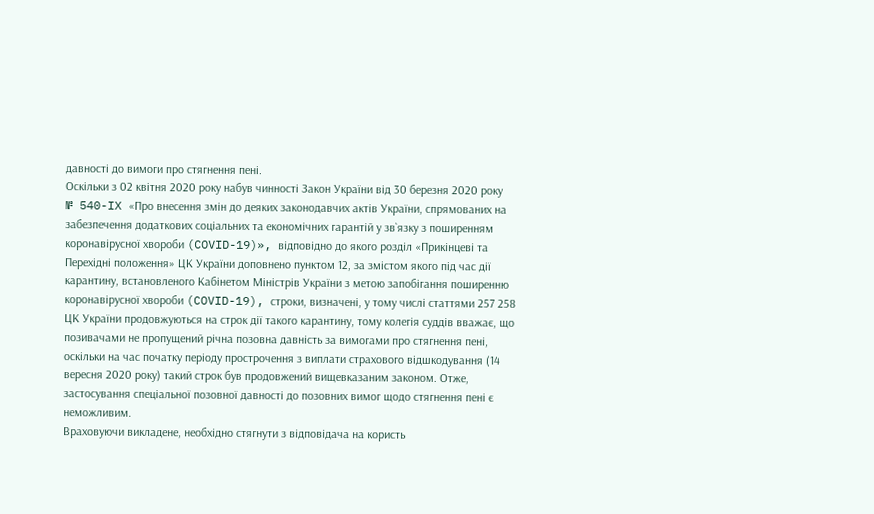давності до вимоги про стягнення пені.
Оскільки з 02 квітня 2020 року набув чинності Закон України від 30 березня 2020 року № 540-IX «Про внесення змін до деяких законодавчих актів України, спрямованих на забезпечення додаткових соціальних та економічних гарантій у зв`язку з поширенням коронавірусної хвороби (COVID-19)», відповідно до якого розділ «Прикінцеві та Перехідні положення» ЦК України доповнено пунктом 12, за змістом якого під час дії карантину, встановленого Кабінетом Міністрів України з метою запобігання поширенню коронавірусної хвороби (COVID-19), строки, визначені, у тому числі статтями 257 258 ЦК України продовжуються на строк дії такого карантину, тому колегія суддів вважає, що позивачами не пропущений річна позовна давність за вимогами про стягнення пені, оскільки на час початку періоду прострочення з виплати страхового відшкодування (14 вересня 2020 року) такий строк був продовжений вищевказаним законом. Отже, застосування спеціальної позовної давності до позовних вимог щодо стягнення пені є неможливим.
Враховуючи викладене, необхідно стягнути з відповідача на користь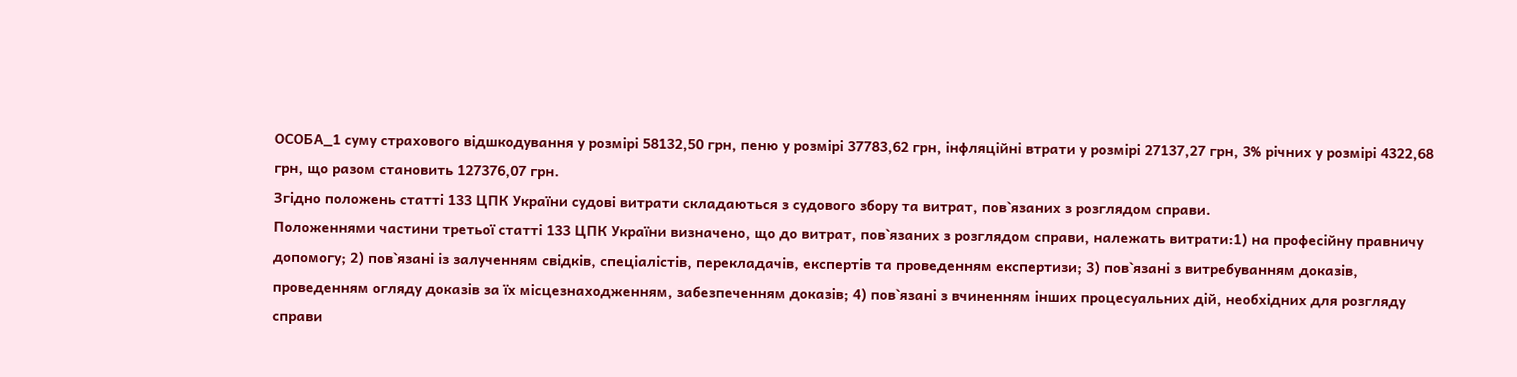ОСОБА_1 суму страхового відшкодування у розмірі 58132,50 грн, пеню у розмірі 37783,62 грн, інфляційні втрати у розмірі 27137,27 грн, 3% річних у розмірі 4322,68 грн, що разом становить 127376,07 грн.
Згідно положень статті 133 ЦПК України судові витрати складаються з судового збору та витрат, пов`язаних з розглядом справи.
Положеннями частини третьої статті 133 ЦПК України визначено, що до витрат, пов`язаних з розглядом справи, належать витрати:1) на професійну правничу допомогу; 2) пов`язані із залученням свідків, спеціалістів, перекладачів, експертів та проведенням експертизи; 3) пов`язані з витребуванням доказів, проведенням огляду доказів за їх місцезнаходженням, забезпеченням доказів; 4) пов`язані з вчиненням інших процесуальних дій, необхідних для розгляду справи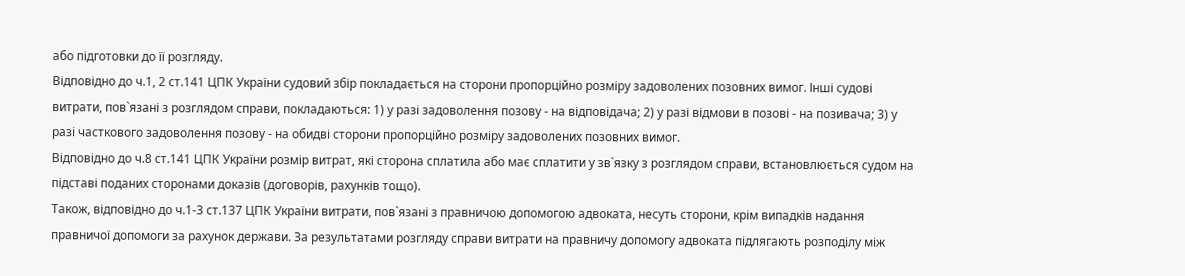або підготовки до її розгляду.
Відповідно до ч.1, 2 ст.141 ЦПК України судовий збір покладається на сторони пропорційно розміру задоволених позовних вимог. Інші судові витрати, пов`язані з розглядом справи, покладаються: 1) у разі задоволення позову - на відповідача; 2) у разі відмови в позові - на позивача; 3) у разі часткового задоволення позову - на обидві сторони пропорційно розміру задоволених позовних вимог.
Відповідно до ч.8 ст.141 ЦПК України розмір витрат, які сторона сплатила або має сплатити у зв`язку з розглядом справи, встановлюється судом на підставі поданих сторонами доказів (договорів, рахунків тощо).
Також, відповідно до ч.1-3 ст.137 ЦПК України витрати, пов`язані з правничою допомогою адвоката, несуть сторони, крім випадків надання правничої допомоги за рахунок держави. За результатами розгляду справи витрати на правничу допомогу адвоката підлягають розподілу між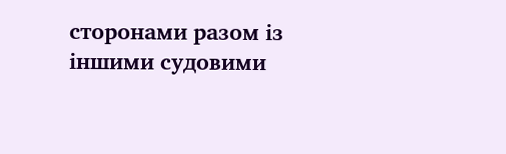сторонами разом із іншими судовими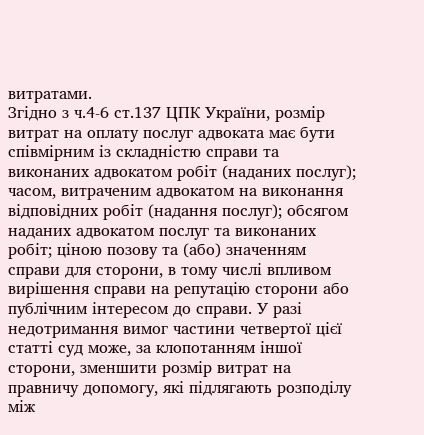витратами.
Згідно з ч.4-6 ст.137 ЦПК України, розмір витрат на оплату послуг адвоката має бути співмірним із складністю справи та виконаних адвокатом робіт (наданих послуг); часом, витраченим адвокатом на виконання відповідних робіт (надання послуг); обсягом наданих адвокатом послуг та виконаних робіт; ціною позову та (або) значенням справи для сторони, в тому числі впливом вирішення справи на репутацію сторони або публічним інтересом до справи. У разі недотримання вимог частини четвертої цієї статті суд може, за клопотанням іншої сторони, зменшити розмір витрат на правничу допомогу, які підлягають розподілу між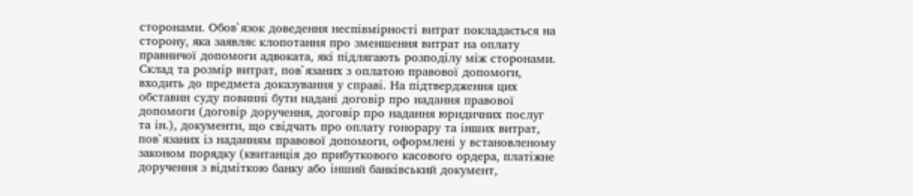сторонами. Обов`язок доведення неспівмірності витрат покладається на сторону, яка заявляє клопотання про зменшення витрат на оплату правничої допомоги адвоката, які підлягають розподілу між сторонами.
Склад та розмір витрат, пов`язаних з оплатою правової допомоги, входить до предмета доказування у справі. На підтвердження цих обставин суду повинні бути надані договір про надання правової допомоги (договір доручення, договір про надання юридичних послуг та ін.), документи, що свідчать про оплату гонорару та інших витрат, пов`язаних із наданням правової допомоги, оформлені у встановленому законом порядку (квитанція до прибуткового касового ордера, платіжне доручення з відміткою банку або інший банківський документ,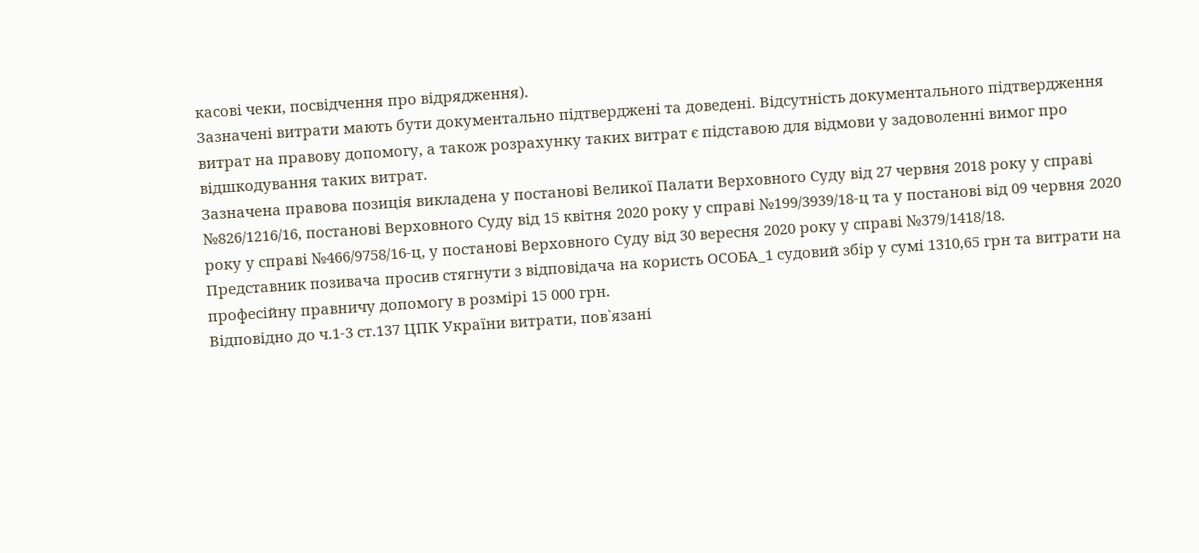касові чеки, посвідчення про відрядження).
Зазначені витрати мають бути документально підтверджені та доведені. Відсутність документального підтвердження витрат на правову допомогу, а також розрахунку таких витрат є підставою для відмови у задоволенні вимог про відшкодування таких витрат.
Зазначена правова позиція викладена у постанові Великої Палати Верховного Суду від 27 червня 2018 року у справі №826/1216/16, постанові Верховного Суду від 15 квітня 2020 року у справі №199/3939/18-ц та у постанові від 09 червня 2020 року у справі №466/9758/16-ц, у постанові Верховного Суду від 30 вересня 2020 року у справі №379/1418/18.
Представник позивача просив стягнути з відповідача на користь ОСОБА_1 судовий збір у сумі 1310,65 грн та витрати на професійну правничу допомогу в розмірі 15 000 грн.
Відповідно до ч.1-3 ст.137 ЦПК України витрати, пов`язані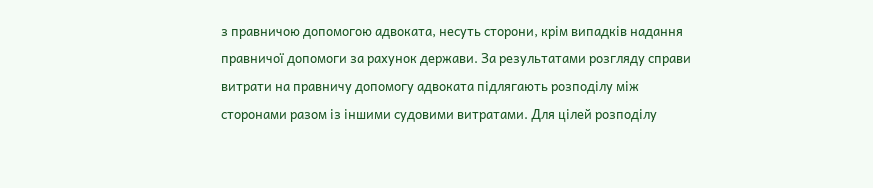з правничою допомогою адвоката, несуть сторони, крім випадків надання правничої допомоги за рахунок держави. За результатами розгляду справи витрати на правничу допомогу адвоката підлягають розподілу між сторонами разом із іншими судовими витратами. Для цілей розподілу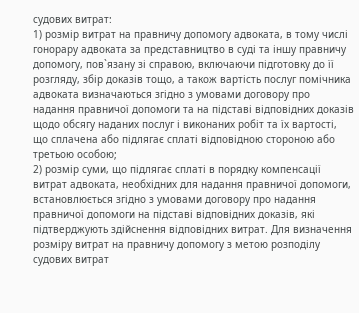судових витрат:
1) розмір витрат на правничу допомогу адвоката, в тому числі гонорару адвоката за представництво в суді та іншу правничу допомогу, пов`язану зі справою, включаючи підготовку до її розгляду, збір доказів тощо, а також вартість послуг помічника адвоката визначаються згідно з умовами договору про надання правничої допомоги та на підставі відповідних доказів щодо обсягу наданих послуг і виконаних робіт та їх вартості, що сплачена або підлягає сплаті відповідною стороною або третьою особою;
2) розмір суми, що підлягає сплаті в порядку компенсації витрат адвоката, необхідних для надання правничої допомоги, встановлюється згідно з умовами договору про надання правничої допомоги на підставі відповідних доказів, які підтверджують здійснення відповідних витрат. Для визначення розміру витрат на правничу допомогу з метою розподілу судових витрат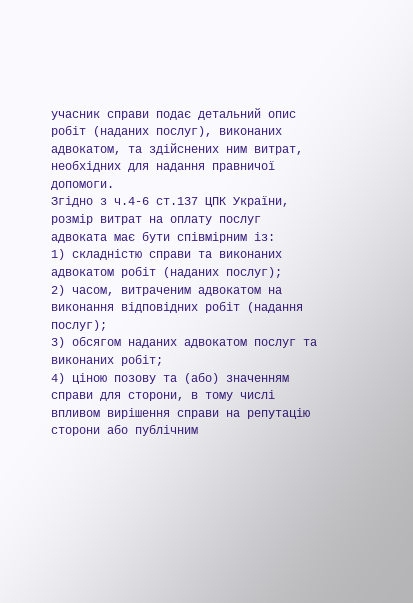учасник справи подає детальний опис робіт (наданих послуг), виконаних адвокатом, та здійснених ним витрат, необхідних для надання правничої допомоги.
Згідно з ч.4-6 ст.137 ЦПК України, розмір витрат на оплату послуг адвоката має бути співмірним із:
1) складністю справи та виконаних адвокатом робіт (наданих послуг);
2) часом, витраченим адвокатом на виконання відповідних робіт (надання послуг);
3) обсягом наданих адвокатом послуг та виконаних робіт;
4) ціною позову та (або) значенням справи для сторони, в тому числі впливом вирішення справи на репутацію сторони або публічним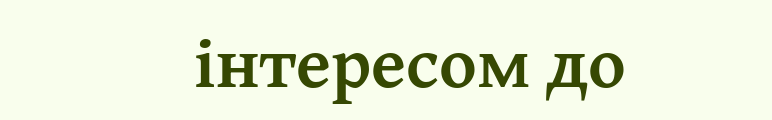інтересом до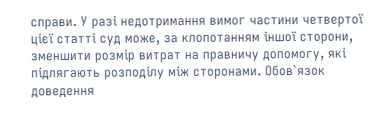справи. У разі недотримання вимог частини четвертої цієї статті суд може, за клопотанням іншої сторони, зменшити розмір витрат на правничу допомогу, які підлягають розподілу між сторонами. Обов`язок доведення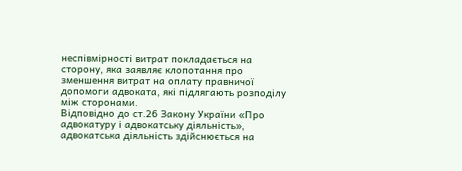неспівмірності витрат покладається на сторону, яка заявляє клопотання про зменшення витрат на оплату правничої допомоги адвоката, які підлягають розподілу між сторонами.
Відповідно до ст.26 Закону України «Про адвокатуру і адвокатську діяльність», адвокатська діяльність здійснюється на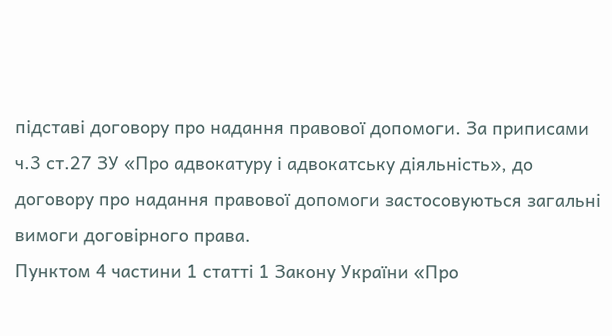підставі договору про надання правової допомоги. За приписами ч.3 ст.27 ЗУ «Про адвокатуру і адвокатську діяльність», до договору про надання правової допомоги застосовуються загальні вимоги договірного права.
Пунктом 4 частини 1 статті 1 Закону України «Про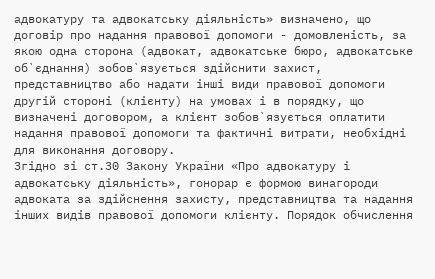адвокатуру та адвокатську діяльність» визначено, що договір про надання правової допомоги - домовленість, за якою одна сторона (адвокат, адвокатське бюро, адвокатське об`єднання) зобов`язується здійснити захист, представництво або надати інші види правової допомоги другій стороні (клієнту) на умовах і в порядку, що визначені договором, а клієнт зобов`язується оплатити надання правової допомоги та фактичні витрати, необхідні для виконання договору.
Згідно зі ст.30 Закону України «Про адвокатуру і адвокатську діяльність», гонорар є формою винагороди адвоката за здійснення захисту, представництва та надання інших видів правової допомоги клієнту. Порядок обчислення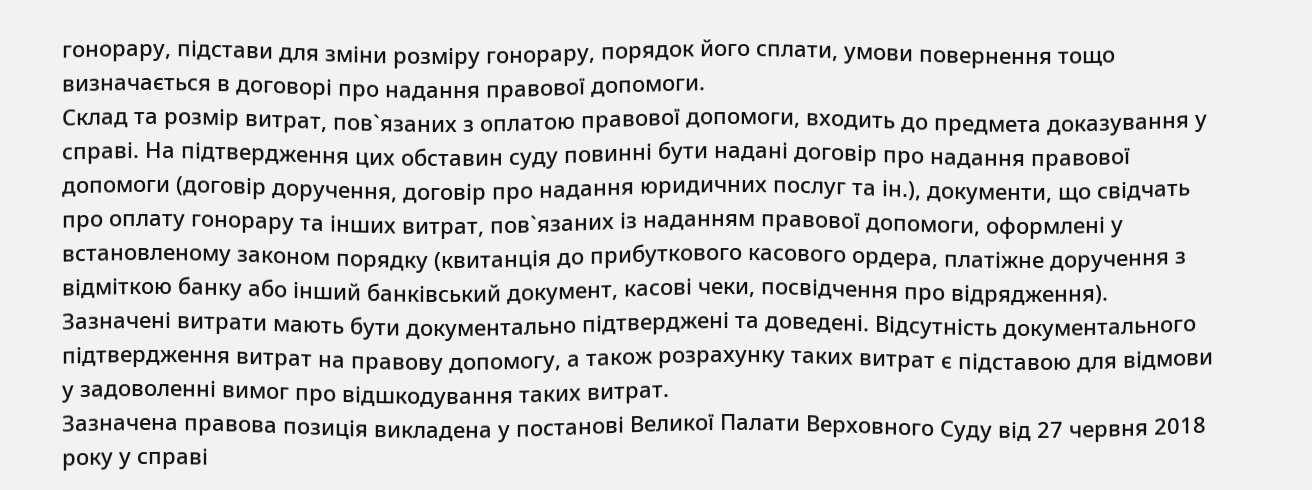гонорару, підстави для зміни розміру гонорару, порядок його сплати, умови повернення тощо визначається в договорі про надання правової допомоги.
Склад та розмір витрат, пов`язаних з оплатою правової допомоги, входить до предмета доказування у справі. На підтвердження цих обставин суду повинні бути надані договір про надання правової допомоги (договір доручення, договір про надання юридичних послуг та ін.), документи, що свідчать про оплату гонорару та інших витрат, пов`язаних із наданням правової допомоги, оформлені у встановленому законом порядку (квитанція до прибуткового касового ордера, платіжне доручення з відміткою банку або інший банківський документ, касові чеки, посвідчення про відрядження).
Зазначені витрати мають бути документально підтверджені та доведені. Відсутність документального підтвердження витрат на правову допомогу, а також розрахунку таких витрат є підставою для відмови у задоволенні вимог про відшкодування таких витрат.
Зазначена правова позиція викладена у постанові Великої Палати Верховного Суду від 27 червня 2018 року у справі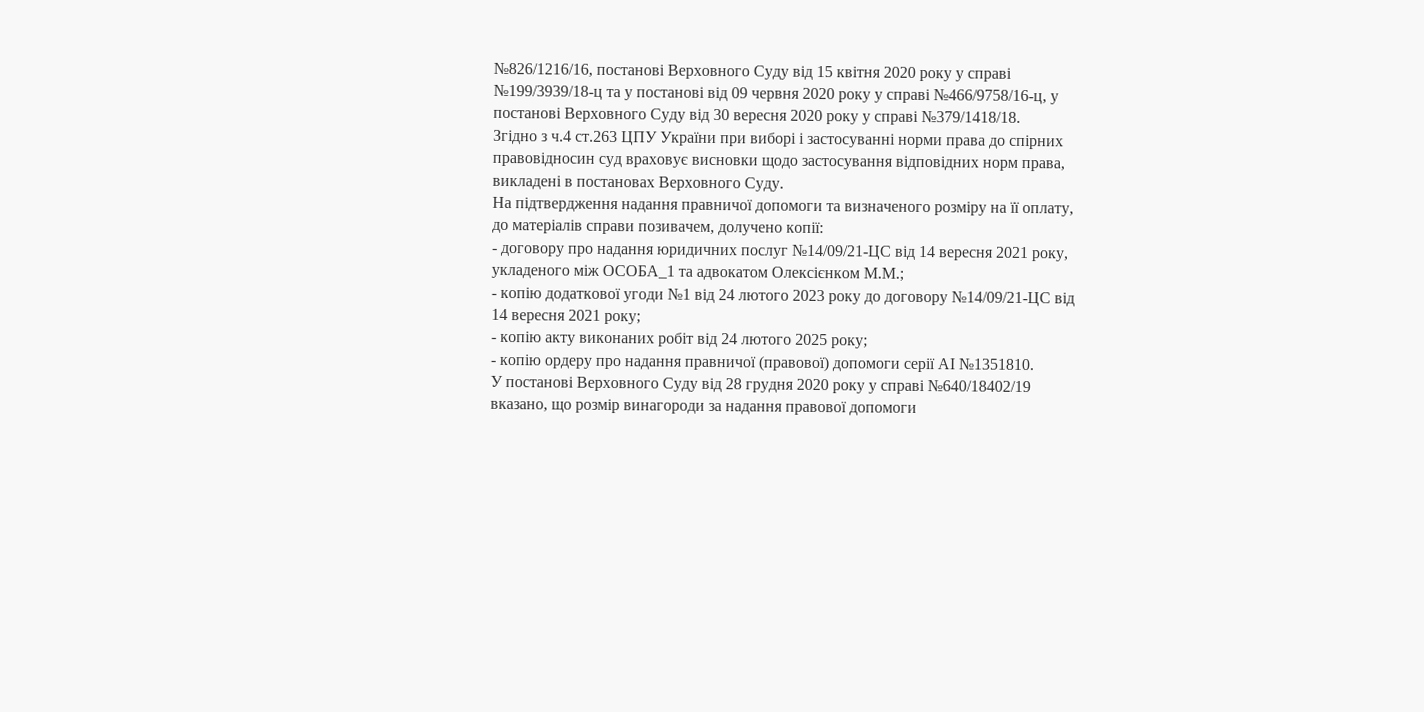№826/1216/16, постанові Верховного Суду від 15 квітня 2020 року у справі №199/3939/18-ц та у постанові від 09 червня 2020 року у справі №466/9758/16-ц, у постанові Верховного Суду від 30 вересня 2020 року у справі №379/1418/18.
Згідно з ч.4 ст.263 ЦПУ України при виборі і застосуванні норми права до спірних правовідносин суд враховує висновки щодо застосування відповідних норм права, викладені в постановах Верховного Суду.
На підтвердження надання правничої допомоги та визначеного розміру на її оплату, до матеріалів справи позивачем, долучено копії:
- договору про надання юридичних послуг №14/09/21-ЦС від 14 вересня 2021 року, укладеного між ОСОБА_1 та адвокатом Олексієнком М.М.;
- копію додаткової угоди №1 від 24 лютого 2023 року до договору №14/09/21-ЦС від 14 вересня 2021 року;
- копію акту виконаних робіт від 24 лютого 2025 року;
- копію ордеру про надання правничої (правової) допомоги серії АІ №1351810.
У постанові Верховного Суду від 28 грудня 2020 року у справі №640/18402/19 вказано, що розмір винагороди за надання правової допомоги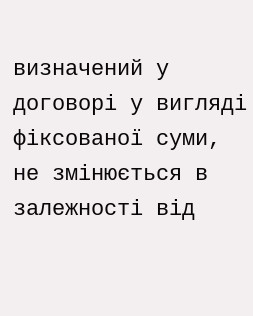визначений у договорі у вигляді фіксованої суми, не змінюється в залежності від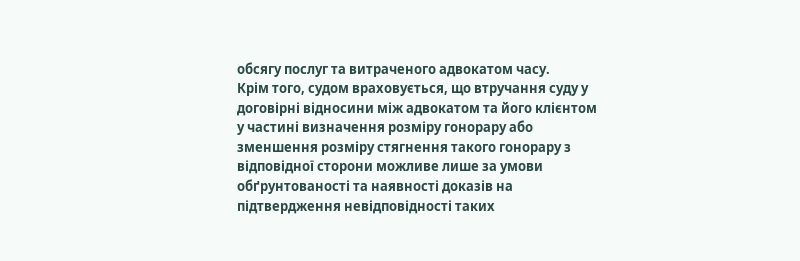обсягу послуг та витраченого адвокатом часу.
Крім того, судом враховується, що втручання суду у договірні відносини між адвокатом та його клієнтом у частині визначення розміру гонорару або зменшення розміру стягнення такого гонорару з відповідної сторони можливе лише за умови обґрунтованості та наявності доказів на підтвердження невідповідності таких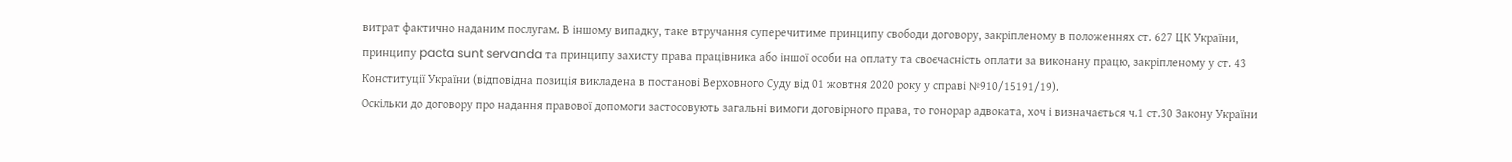витрат фактично наданим послугам. В іншому випадку, таке втручання суперечитиме принципу свободи договору, закріпленому в положеннях ст. 627 ЦК України, принципу pacta sunt servanda та принципу захисту права працівника або іншої особи на оплату та своєчасність оплати за виконану працю, закріпленому у ст. 43 Конституції України (відповідна позиція викладена в постанові Верховного Суду від 01 жовтня 2020 року у справі №910/15191/19).
Оскільки до договору про надання правової допомоги застосовують загальні вимоги договірного права, то гонорар адвоката, хоч і визначається ч.1 ст.30 Закону України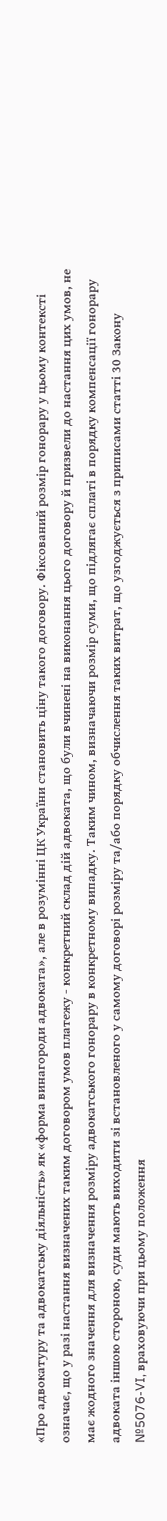«Про адвокатуру та адвокатську діяльність» як «форма винагороди адвоката», але в розумінні ЦК України становить ціну такого договору. Фіксований розмір гонорару у цьому контексті означає, що у разі настання визначених таким договором умов платежу - конкретний склад дій адвоката, що були вчинені на виконання цього договору й призвели до настання цих умов, не має жодного значення для визначення розміру адвокатського гонорару в конкретному випадку. Таким чином, визначаючи розмір суми, що підлягає сплаті в порядку компенсації гонорару адвоката іншою стороною, суди мають виходити зі встановленого у самому договорі розміру та/або порядку обчислення таких витрат, що узгоджується з приписами статті 30 Закону №5076-VI, враховуючи при цьому положення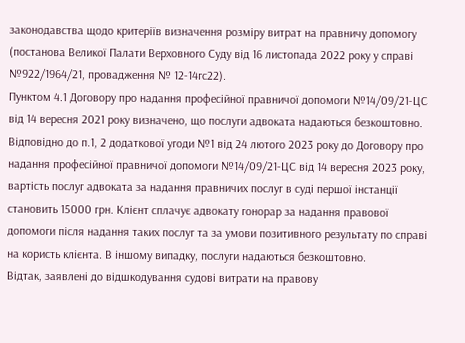законодавства щодо критеріїв визначення розміру витрат на правничу допомогу (постанова Великої Палати Верховного Суду від 16 листопада 2022 року у справі №922/1964/21, провадження № 12-14гс22).
Пунктом 4.1 Договору про надання професійної правничої допомоги №14/09/21-ЦС від 14 вересня 2021 року визначено, що послуги адвоката надаються безкоштовно.
Відповідно до п.1, 2 додаткової угоди №1 від 24 лютого 2023 року до Договору про надання професійної правничої допомоги №14/09/21-ЦС від 14 вересня 2023 року, вартість послуг адвоката за надання правничих послуг в суді першої інстанції становить 15000 грн. Клієнт сплачує адвокату гонорар за надання правової допомоги після надання таких послуг та за умови позитивного результату по справі на користь клієнта. В іншому випадку, послуги надаються безкоштовно.
Відтак, заявлені до відшкодування судові витрати на правову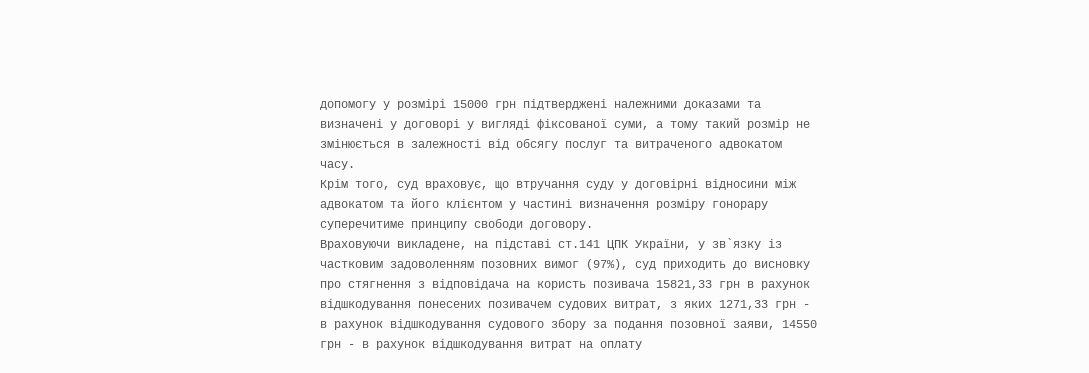допомогу у розмірі 15000 грн підтверджені належними доказами та визначені у договорі у вигляді фіксованої суми, а тому такий розмір не змінюється в залежності від обсягу послуг та витраченого адвокатом часу.
Крім того, суд враховує, що втручання суду у договірні відносини між адвокатом та його клієнтом у частині визначення розміру гонорару суперечитиме принципу свободи договору.
Враховуючи викладене, на підставі ст.141 ЦПК України, у зв`язку із частковим задоволенням позовних вимог (97%), суд приходить до висновку про стягнення з відповідача на користь позивача 15821,33 грн в рахунок відшкодування понесених позивачем судових витрат, з яких 1271,33 грн - в рахунок відшкодування судового збору за подання позовної заяви, 14550 грн - в рахунок відшкодування витрат на оплату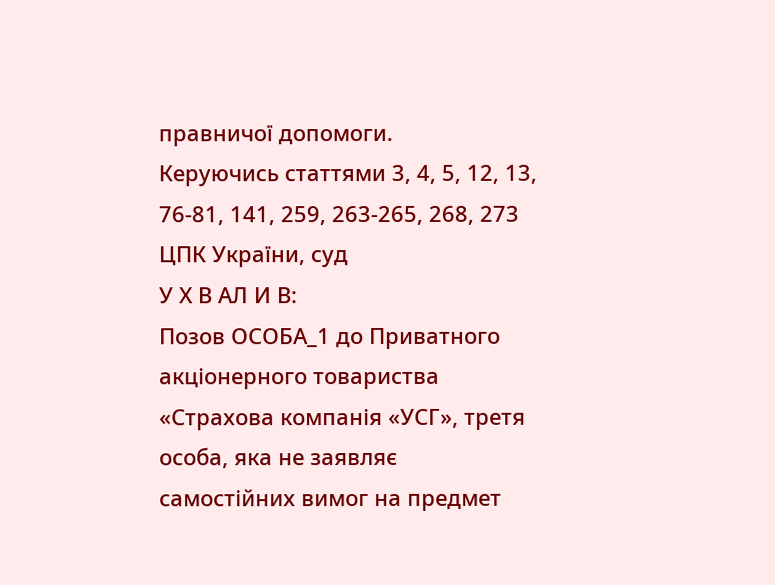правничої допомоги.
Керуючись статтями 3, 4, 5, 12, 13, 76-81, 141, 259, 263-265, 268, 273 ЦПК України, суд
У Х В АЛ И В:
Позов ОСОБА_1 до Приватного акціонерного товариства «Страхова компанія «УСГ», третя особа, яка не заявляє самостійних вимог на предмет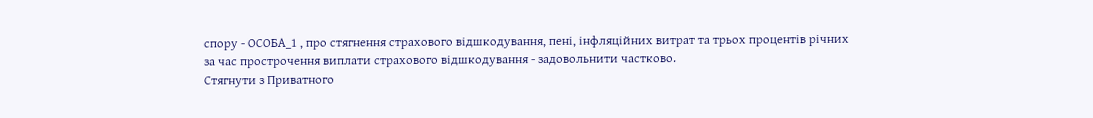спору - ОСОБА_1 , про стягнення страхового відшкодування, пені, інфляційних витрат та трьох процентів річних за час прострочення виплати страхового відшкодування - задовольнити частково.
Стягнути з Приватного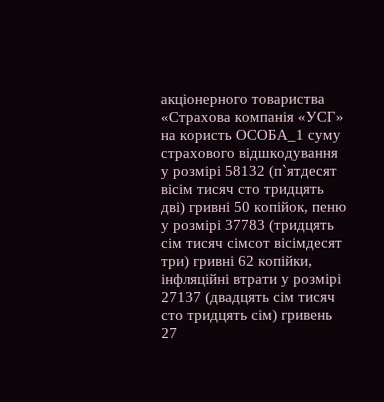акціонерного товариства «Страхова компанія «УСГ» на користь ОСОБА_1 суму страхового відшкодування у розмірі 58132 (п`ятдесят вісім тисяч сто тридцять дві) гривні 50 копійок, пеню у розмірі 37783 (тридцять сім тисяч сімсот вісімдесят три) гривні 62 копійки, інфляційні втрати у розмірі 27137 (двадцять сім тисяч сто тридцять сім) гривень 27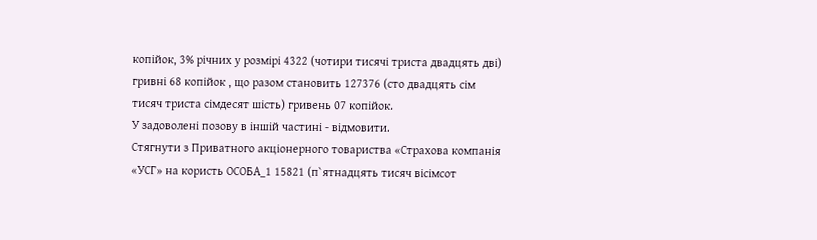копійок, 3% річних у розмірі 4322 (чотири тисячі триста двадцять дві) гривні 68 копійок , що разом становить 127376 (сто двадцять сім тисяч триста сімдесят шість) гривень 07 копійок.
У задоволені позову в іншій частині - відмовити.
Стягнути з Приватного акціонерного товариства «Страхова компанія «УСГ» на користь ОСОБА_1 15821 (п`ятнадцять тисяч вісімсот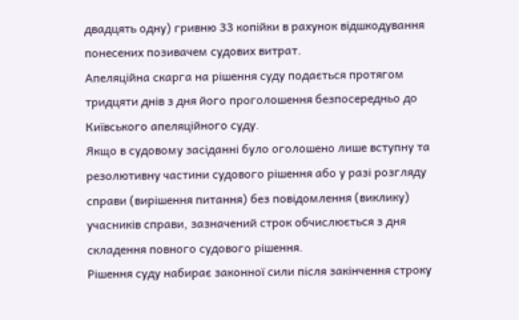двадцять одну) гривню 33 копійки в рахунок відшкодування понесених позивачем судових витрат.
Апеляційна скарга на рішення суду подається протягом тридцяти днів з дня його проголошення безпосередньо до Київського апеляційного суду.
Якщо в судовому засіданні було оголошено лише вступну та резолютивну частини судового рішення або у разі розгляду справи (вирішення питання) без повідомлення (виклику) учасників справи, зазначений строк обчислюється з дня складення повного судового рішення.
Рішення суду набирає законної сили після закінчення строку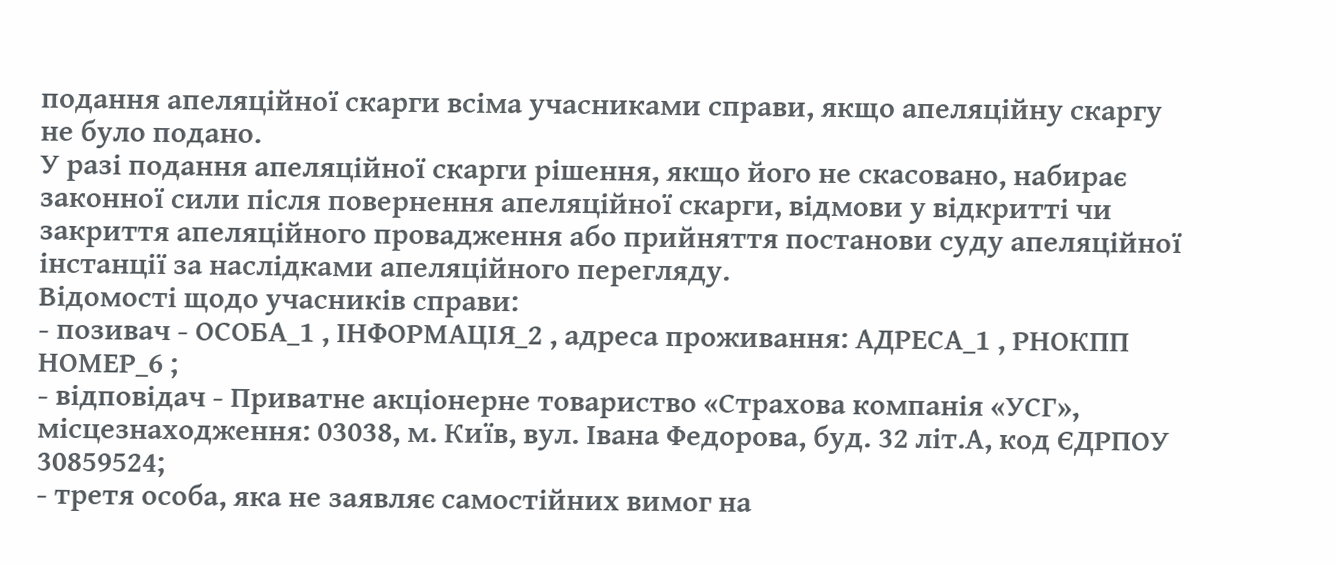подання апеляційної скарги всіма учасниками справи, якщо апеляційну скаргу не було подано.
У разі подання апеляційної скарги рішення, якщо його не скасовано, набирає законної сили після повернення апеляційної скарги, відмови у відкритті чи закриття апеляційного провадження або прийняття постанови суду апеляційної інстанції за наслідками апеляційного перегляду.
Відомості щодо учасників справи:
- позивач - ОСОБА_1 , ІНФОРМАЦІЯ_2 , адреса проживання: АДРЕСА_1 , РНОКПП НОМЕР_6 ;
- відповідач - Приватне акціонерне товариство «Страхова компанія «УСГ», місцезнаходження: 03038, м. Київ, вул. Івана Федорова, буд. 32 літ.А, код ЄДРПОУ 30859524;
- третя особа, яка не заявляє самостійних вимог на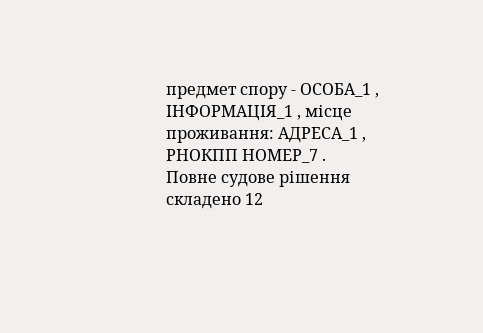предмет спору - ОСОБА_1 , ІНФОРМАЦІЯ_1 , місце проживання: АДРЕСА_1 , РНОКПП НОМЕР_7 .
Повне судове рішення складено 12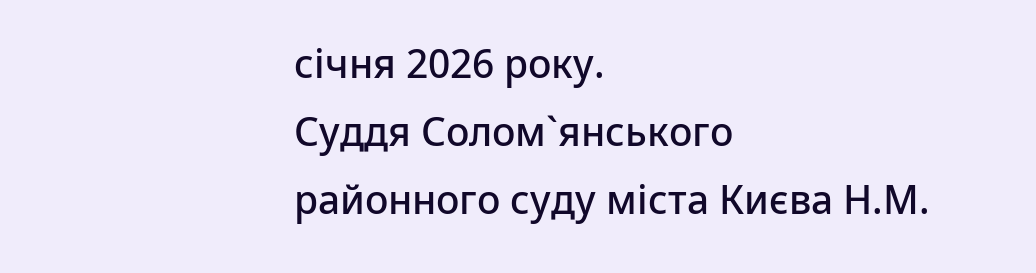січня 2026 року.
Суддя Солом`янського
районного суду міста Києва Н.М.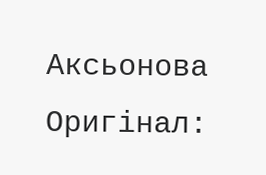Аксьонова
Оригінал: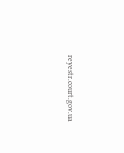reyestr.court.gov.ua